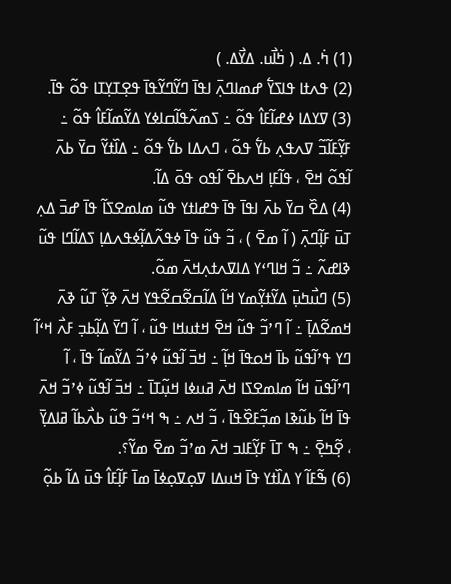(1) ߤ߭. ߡ. ( ߤ߭ߊ߯ߎ. ߡߌ߯ߡ. )
(2) ߟߍߙߊ ߟߊߖߌ߱ ߝߘߊߣߍ߲߫ ߊߟߊ߫ ߣߌ߬ߣߌ߬ߟߊ߫ ߟߐ߲ߠߌ߲ߠߊ ߟߋ߬ ߟߊ߫.
(3) ߜߌߡߊ ߦߝߊ߬ߓߊ߮ ߟߋ߬ ߸ ߖߘߍ߬ߟߊ߬ߛߊߦߌ ߡߌ߬ߘߊ߬ߓߊ߮ ߟߋ߬ ߸ ߓߌ߲߬ߓߊ߬ߏ߬ ߜߍߟߍ߲ ߕߌ߱ ߟߋ߬ ، ߣߍߡߊ ߕߌ߱ ߟߋ߬ ߸ ߡߊ߰ߙߌ߬ ߛߌ߫ ߕߍ߫ ߊ߬ߟߋ߬ ߞߐ߫ ، ߟߊ߬ߓߊ߲ ߞߍߕߐ߫ ߊ߬ߟߋ ߟߋ߫ ߡߊ߬.
(4) ߡߐ߰ ߛߌ߫ ߕߍ߫ ߊߟߊ߫ ߟߊ߫ ߟߝߊߙߌ ߟߎ߬ ߘߊߘߐߖߊ߬ ߟߊ߫ ߝߏ߫ ߡߍ߲ ߠߎ߫ ߓߊ߲߬ߣߍ߲߫ ( ߊ߬ ߘߐ߫ ) ، ߏ߬ ߟߎ߬ ߟߊ߫ ߦߟߍ߬ߡߊ߲߬ߦߟߍߡߊ߲ ߖߡߊ߬ߣߊ ߟߎ߬ ߢߊߝߍ߬ ߸ ߏ߬ ߞߊߣߵߌ ߡߊߜߍߙߍ߲ߞߍ߫ ߘߋ߬.
(5) ߣߎ߯ߤߎ߲߫ ߡߌ߬ߙߌ߲߬ߘߌ ߞߊ߬ ߡߊ߬ߛߐ߬ߛߐ߬ߟߌ ߞߍ߫ ߢߌ߲߬ ߠߎ߬ ߢߍ߫ ߞߘߐ߬ߡߊ߲߫ ߸ ߊ߬ ߣߴߏ߬ ߟߎ߬ ߞߐ߫ ߞߙߎߞߊ ߟߎ߬ ، ߊ߬ ߣߌ߫ ߡߊ߲߬ߕߏ߲ ߓߍ߯ ߞߵߊ߬ ߣߌ ߟߴߊ߬ߟߎ߬ ߕߊ߫ ߞߋߟߊ߫ ߞߊ߲߬ ߸ ߞߏ߫ ߊ߬ߟߎ߬ ߦߴߏ߬ ߡߌ߬ߘߊ߬ ߟߊ߫ ، ߊ߬ ߣߴߊ߬ߟߎ߫ ߞߊ߬ ߘߊߘߐߖߊ ߞߍ߫ ߥߎߦߊ ߞߎ߲߬ߠߊ߫ ߸ ߞߏ߫ ߊ߬ߟߎ߬ ߦߴߏ߬ ߞߍ߫ ߟߊ߫ ߞߊ߬ ߕߎ߬ߢߊ ߘߏ߲߬ߓߐ߰ߟߊ߫ ، ߏ߬ ߞߍ ߸ ߒ ߞߵߏ߬ ߟߎ߬ ߕߍ߯ߕߊ߬ ߥߊߡߌ߲߫ ، ߐ߲߬ߤߐ߲߫ ߸ ߒ ߠߊ߫ ߓߌ߲߬ߓߊߏ ߞߍ߫ ߘߴߏ߬ ߘߐ߫ ߘߌ߬؟.
(6) ߒ߬ߓߊ߬ ߌ ߡߊ߰ߙߌ ߟߊ߫ ߞߎߡߊ ߜߋ߲ߜߋ߲ߦߊ߫ ߘߊ߫ ߓߊ߲߬ߓߊ߮ ߟߎ߫ ߡߊ߬ ߕߋ߲߬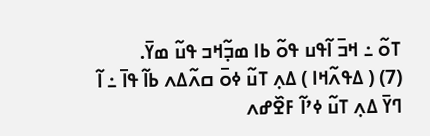ߠߋ߬ ߸ ߞߏ߫ ߊ߬ߟߎ ߟߋ߬ ߕߊ ߘߏ߲߬ߞߏ ߟߎ߬ ߘߌ߫.
(7) ( ߡߟߍ߬ߞߊ ) ߡߍ߲ ߠߎ߬ ߦߋ߫ ߛߍ߬ߡߍ ߕߊ߬ ߟߊ߫ ߸ ߊ߬ ߣߌ߫ ߡߍ߲ ߠߎ߬ ߦߴߊ߬ ߓߐ߰ߝߍ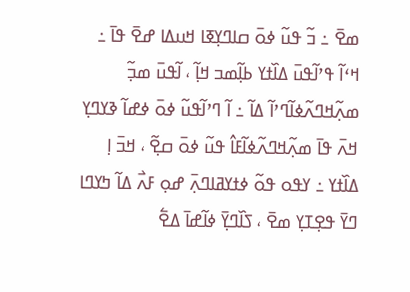ߘߐ߫ ߸ ߏ߬ ߟߎ߬ ߦߋ߫ ߛߊߣߌ߲ߧߊ ߞߎߡߊ ߝߐ߫ ߟߊ߫ ߸ ߞߵߊ߬ ߟߴߊ߬ߟߎ߫ ߡߊ߰ߙߌ ߕߊ߲߬ߘߏ ߞߊ߲߬ ، ߊ߬ߟߎ߫ ߘߏ߲߬ ߘߍ߲߬ߞߣߍ߬ߦߊ߬ߣߴߊ߬ ߡߊ߬ ߸ ߊ߬ ߣߴߊ߬ߟߎ߬ ߦߋ߫ ߦߝߊ߬ ߢߌߣߌ߲ ߞߍ߫ ߟߊ߫ ߘߍ߲߬ߞߣߍ߬ߦߊ߬ߓߊ߮ ߟߎ߬ ߦߋ߫ ߛߐ߲߬ ، ߞߏ߫ ߊ߲ ߡߊ߰ߙߌ ߸ ߌߟߋ ߟߋ߬ ߦߙߌߥߊߣߍ߲߫ ߝߋ߲ ߓߍ߯ ߡߊ߬ ߤߌߣߊ ߣߌ߫ ߟߐ߲ߠߌ߲ ߘߐ߫ ، ߖߊ߰ߣߌ߲߫ ߦߊ߬ߝߊ߫ ߡߐ߱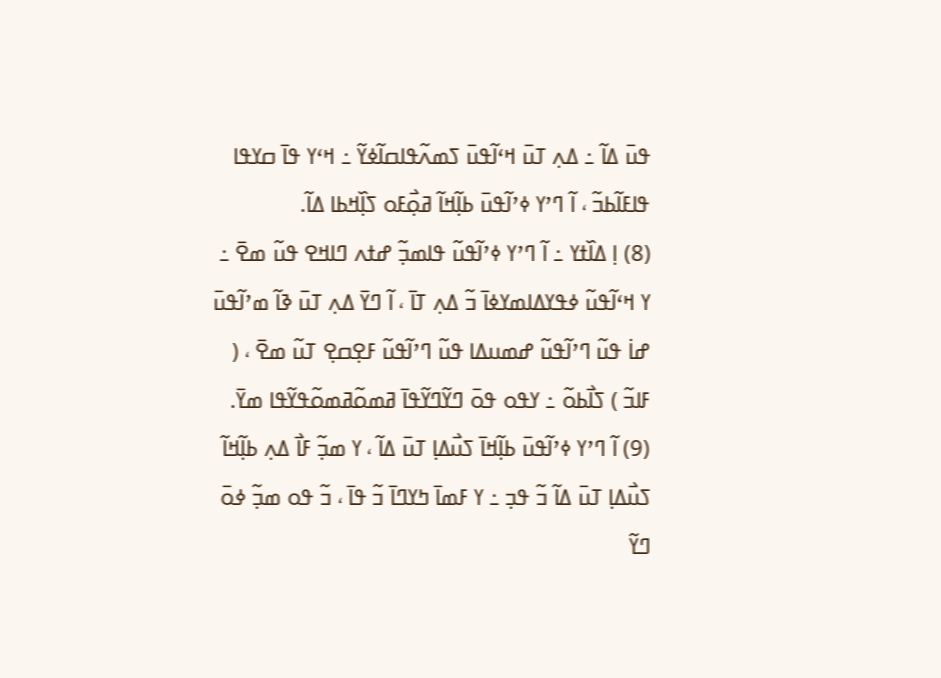ߟߎ߫ ߡߊ߬ ߸ ߡߍ߲ ߠߎ߫ ߞߵߊ߬ߟߎ߫ ߖߘߍ߬ߟߊߛߊ߬ߦߌ߬ ߸ ߞߵߌ ߟߊ߫ ߛߌߟߊ ߟߊߓߊ߬ߕߏ߬ ، ߊ߬ ߣߴߌ ߦߴߊ߬ߟߎ߫ ߕߊ߲߬ߞߊ߬ ߥߋ߲߯ߓߋ ߖߊ߲߰ߞߕߊ ߡߊ߬.
(8) ߊ߲ ߡߊ߰ߙߌ ߸ ߊ߬ ߣߴߌ ߦߴߊ߬ߟߎ߬ ߟߊߘߏ߲߬ ߝߙߍ ߣߊߞߐ ߟߎ߬ ߘߐ߫ ߸ ߌ ߞߵߊ߬ߟߎ߬ ߦߟߌߡߊߘߌߦߊ߫ ߏ߬ ߡߍ߲ ߠߊ߫ ، ߊ߬ ߣߌ߫ ߡߍ߲ ߠߎ߫ ߢߊ߬ ߘߴߊ߬ߟߎ߫ ߝߊ߭ ߟߎ߬ ߣߴߊ߬ߟߎ߬ ߝߘߎߡߊ ߟߎ߬ ߣߴߊ߬ߟߎ߬ ߓߐ߲ߛߐ߲ ߠߎ߬ ߘߐ߫ ، ( ߓߊߏ߬ ) ߖߊ߯ߕߋ߬ ߸ ߌߟߋ ߟߋ߫ ߣߌ߬ߣߌ߬ߟߊ߫ ߥߘߋ߬ߥߘߋ߬ߟߌ߬ߟߊ ߘߌ߫.
(9) ߊ߬ ߣߴߌ ߦߴߊ߬ߟߎ߫ ߕߊ߲߬ߞߊ߫ ߖߎ߯ߡߊ߲ ߠߎ߫ ߡߊ߬ ، ߌ ߘߏ߲߬ ߓߊ߯ ߡߍ߲ ߕߊ߲߬ߞߊ߬ ߖߎ߯ߡߊ߲ ߠߎ߫ ߡߊ߬ ߏ߬ ߟߏ߲ ߸ ߌ ߓߘߊ߫ ߤߌߣߊ߫ ߏ߬ ߟߊ߫ ، ߏ߬ ߟߋ ߘߏ߲߬ ߦߋ߫ ߣߌ߬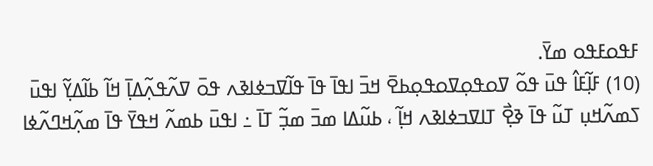ߓߟߋߓߟߋ ߘߌ߫.
(10) ߓߊ߲߬ߓߊ߮ ߟߎ߫ ߟߋ߬ ߜߋߟߋ߲ߜߋߟߋ߲ߕߐ߫ ߞߏ߫ ߊߟߊ߫ ߟߊ߫ ߟߊ߬ߜߏߦߊߢߍ ߟߋ߫ ߜߍ߬ߟߍ߲߬ߡߊ߲߫ ߞߊ߬ ߕߊ߬ߡߌ߲߬ ߊߟߎ߫ ߖߘߍ߬ߞߎ߲ ߠߎ߬ ߟߊ߫ ߢߐ߲߯ ߠߊߜߏߦߊߢߍ ߞߊ߲߬ ، ߕߎ߬ߡߊ ߘߏ߫ ߘߏ߲߬ ߠߊ߫ ߸ ߊߟߎ߫ ߕߘߍ߬ ߞߟߌ߫ ߟߊ߫ ߘߍ߲߬ߞߣߍ߬ߦߊ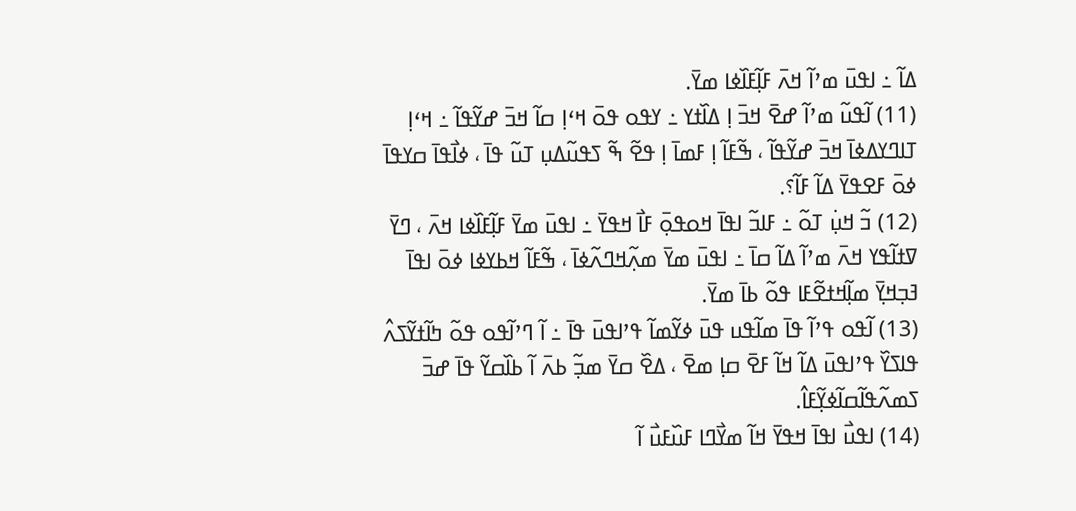ߡߊ߬ ߸ ߊߟߎ߫ ߘߴߊ߬ ߞߍ߫ ߓߊ߲߬ߓߊ߰ߦߊ ߘߌ߫.
(11) ߊ߬ߟߎ߬ ߘߴߊ߬ ߝߐ߫ ߞߏ߫ ߊ߲ ߡߊ߰ߙߌ ߸ ߌߟߋ ߟߋ߫ ߞߵߊ߲ ߛߊ߬ ߞߏ߫ ߝߌ߬ߟߊ߬ ߸ ߞߵߊ߲ ߠߊߣߌߡߦߊ߫ ߞߏ߫ ߝߌ߬ߟߊ߬ ، ߒ߬ߓߊ߬ ߊ߲ ߓߘߊ߫ ߊ߲ ߟߐ߬ ߒ߬ ߖߟߎ߬ߡߎ߲ ߠߎ߬ ߟߊ߫ ، ߦߊ߯ߟߊ߫ ߛߌߟߊ߫ ߦߋ߫ ߓߐߟߌ߫ ߡߊ߬ ߓߊ߬؟.
(12) ߏ߬ ߞߎ߲߭ ߠߋ߬ ߸ ߓߊߏ߬ ߊߟߊ߫ ߞߋߟߋ߲߫ ߓߊ߯ ߞߟߌ߫ ߸ ߊߟߎ߫ ߘߌ߫ ߓߊ߲߬ߓߊ߰ߦߊ ߞߍ߫ ، ߣߌ߫ ߜߙߊ߬ߟߌ ߞߍ߫ ߘߴߊ߬ ߡߊ߬ ߛߊ߫ ߸ ߊߟߎ߫ ߘߌ߫ ߘߍ߲߬ߞߣߍ߬ߦߊ߫ ، ߒ߬ߓߊ߬ ߞߕߌߦߊ ߦߋ߫ ߊߟߊ߫ ߔߏ߲ߞߌ߲߫ ߘߊ߲߬ߞߙߐ߬ߓߊ ߟߋ߬ ߕߊ߫ ߘߌ߫.
(13) ߊ߬ߟߋ ߟߴߊ߬ ߟߊ߫ ߘߊ߬ߟߎ ߟߎ߫ ߦߌ߬ߘߊ߬ ߟߴߊߟߎ߫ ߟߊ߫ ߸ ߊ߬ ߣߴߊ߬ߟߋ ߟߋ߬ ߤߊ߬ߙߌ߬ߖߍ߮ ߟߊߖߌ߰ ߟߴߊߟߎ߫ ߡߊ߬ ߞߊ߬ ߓߐ߫ ߛߊ߲ ߘߐ߫ ، ߡߐ߰ ߛߌ߫ ߘߏ߲߬ ߕߍ߫ ߊ߬ ߕߊ߰ߛߌ߬ ߟߊ߫ ߝߏ߫ ߖߘߍ߬ߟߊ߬ߛߊ߬ߦߌ߲߬ߓߊ߮.
(14) ߊߟߎ߯ ߊߟߊ߫ ߞߟߌ߫ ߞߊ߬ ߘߌ߯ߣߊ ߓߎ߰ߓߎ߯ ߊ߬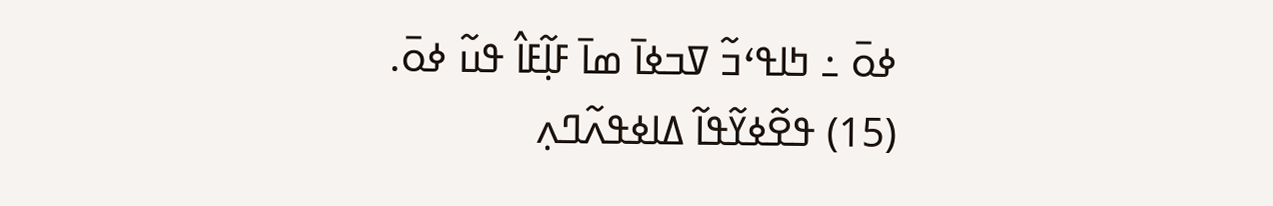ߦߋ߫ ߸ ߤߊߟߵߏ߬ ߜߏߦߊ߫ ߘߊ߫ ߓߊ߲߬ߓߊ߮ ߟߎ߬ ߦߋ߫.
(15) ߟߐ߬ߦߌ߬ߟߊ߬ ߡߊߦߟߍ߬ߣߍ߲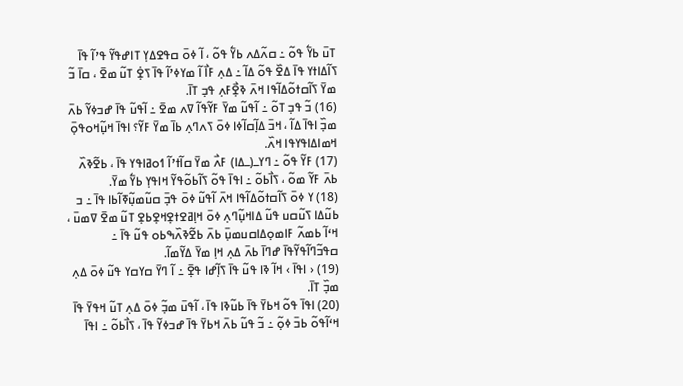ߠߎ߫ ߕߌ߱ ߟߋ߬ ߸ ߛߍ߬ߡߍ ߕߌ߱ ߟߋ߬ ، ߊ߬ ߦߋ߫ ߛߟߐߡߌ߲ ߠߊߝߟߌ߬ ߟߴߊ߬ ߟߊ߫ ߖߊ߬ߡߊߙߌ ߟߊ߫ ߡߐ߰ ߟߋ߬ ߡߊ߬ ߸ ߡߍ߲ ߓߊ߯ ߊ߬ ߘߌߦߴߊ߬ ߟߊ߫ ߖߐ߲߭ ߠߎ߬ ߘߐ߫ ، ߛߊ߫ ߏ߬ ߘߌ߫ ߖߊ߬ߛߙߋ߬ߡߊ߬ߟߊ ߞߍ߫ ߢߐ߲߯ߓߍ߲ ߟߏ߲ ߠߊ߫.
(16) ߏ߬ ߟߏ߲ ߠߋ߬ ߸ ߊ߬ߟߎ߬ ߘߌ߫ ߓߌ߬ߟߊ߬ ߜߍ ߘߐ߫ ߸ ߊ߬ߟߎ߬ ߟߊ߫ ߝߏߦߌ߬ ߕߍ߫ ߘߏ߲߰ ߊߟߊ߫ ߡߊ߬ ، ߞߏ߫ ߡߊ߲߬ߛߊ߬ߦߊ ߦߋ߫ ߖߍߣߍ߲ ߕߊ߫ ߘߌ߫ ߓߌ߬؟ ߊߟߊ߫ ߞߎ߲߬ߞߋߟߋ߲߫ ߞߘߊߡߊߟߌߟߊ ߞߍ߰.
(17) ߓߌ߬ ߟߋ߬ ߸ ߣߌߺ(ߺߡߊ) ߓߍ߯ ߘߌ߫ ߛߊ߬ߙߴߊ߬ ߗߋߥߊߟߌ ߟߊ߫ ، ߕߐ߬ߢߍ߰ ߕߍ߫ ߓߌ߬ ߘߋ߬ ، ߖߊ߯ߕߋ߬ ߸ ߊߟߊ߫ ߟߋ߬ ߖߊ߬ߕߋ߬ߟߌ߬ ߞߊߟߌ߲ ߕߌ߱ ߘߌ߫.
(18) ߌ ߦߋ߫ ߖߊ߬ߛߙߋ߬ߡߊ߬ߟߊ ߞߍ߫ ߊ߬ߟߎ߬ ߦߋ߫ ߟߏ߲߫ ߛߎ߬ߘߎ߲߬ߧߊ߬ߕߊ ߟߊ߫ ߸ ߏ ߕߎ߬ߡߊ ߖߎ߬ߛߎ ߟߎ߬ ߡߊߞߎ߲߬ߣߍ߲ ߦߋ߫ ߞߊ߲ߥߐߙߐ߲ߞߐ߲ߕߐ߲ ߠߎ߬ ߘߐ߫ ߜߘߎ߫ ، ߞߵߊ߬ ߕߘߍ߬ ߓߊߘߋ߲ߡߊߛߎߘߎ߲߫ ߕߍ߫ ߕߐ߬ߢߍ߰ߒߕߋ ߟߎ߬ ߟߊ߫ ߸ ߛߟߏ߬ߣߊ߬ߟߌ߬ߟߊ߫ ߝߣߊ߫ ߕߍ߫ ߡߍ߲ ߞߊ߲ ߘߌ߫ ߡߌ߬ߘߊ߬.
(19) ‹ ߊߟߊ߫ › ߞߊ߬ ߢߊ ߟߎ߬ ߟߊ߫ ߖߊ߲߬ߝߊ ߟߐ߲߫ ߸ ߊ߬ ߣߌ߫ ߛߌߛߌ ߟߎ߬ ߦߋ߫ ߡߍ߲ ߘߏ߲߰ ߠߊ߫.
(20) ߊߟߊ߫ ߟߋ߬ ߞߕߌ߫ ߟߊ߫ ߕߎ߬ߢߊ ߟߊ߫ ، ߊ߬ߟߎ߫ ߘߏ߲߬ ߦߋ߫ ߡߍ߲ ߠߎ߬ ߞߟߌ߫ ߟߊ߫ ߞߵߊ߬ߟߋ߬ ߕߏ߫ ߦߋ߲߬ ߸ ߏ߬ ߟߎ߬ ߕߍ߫ ߞߕߌ߫ ߟߊ߫ ߝߏߦߌ߬ ߟߊ߫ ، ߖߊ߯ߕߋ߬ ߸ ߊߟߊ߫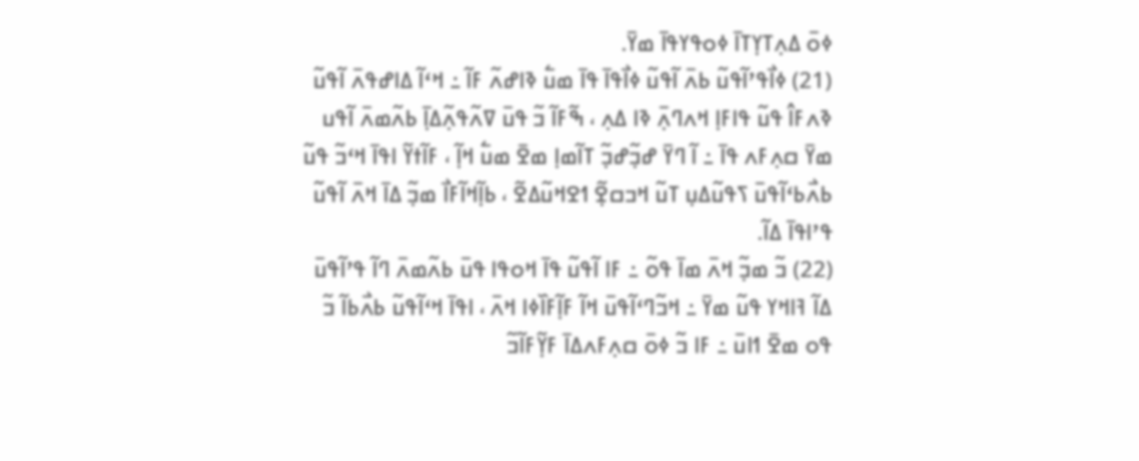ߦߋ߫ ߡߍ߲ߠߌ߲ߠߊ߫ ߦߋߟߌߟߊ߫ ߘߌ߫.
(21) ߦߊ߯ߟߴߊ߬ߟߎ߬ ߕߍ߫ ߊ߬ߟߎ߬ ߦߊ߯ߟߊ߫ ߟߊ߫ ߘߎ߱ ߢߊߝߍ߬ ߓߊ߬ ߸ ߞߵߊ߬ ߡߊߝߟߍ߫ ߊ߬ߟߎ߬ ߢߍߓߊ߮ ߟߎ߬ ߟߊߓߊ߲ ߞߍߣߍ߲߫ ߢߊ ߡߍ߲ ، ߒ߬ߓߊ߬ ߏ߬ ߟߎ߫ ߜߍ߬ߟߍ߲߬ߡߊ߲߫ ߕߍ߬ߘߍ߫ ߊ߬ߟߎ ߘߌ߫ ߛߍ߲ߓߍ ߟߊ߫ ߸ ߊ߬ ߣߌ߫ ߝߏ߲߬ߝߏ߲߬ ߠߊ߬ߘߊ߲ ߘߐ߫ ߘߎ߱ ߞߊ߲߬ ، ߓߊ߬ߙߌ߬ ߊߟߊ߫ ߞߵߏ߬ ߟߎ߬ ߕߍ߯ߕߵߊ߬ߟߎ߫ ߖߟߎ߬ߡߎ߲ ߠߎ߬ ߞߏߛߐ߲߬ ߗߐߞߎ߬ߡߐ߬ ، ߕߊ߲߬ߞߊ߬ߓߊ߯ ߘߏ߲߬ ߡߊ߫ ߞߍ߫ ߊ߬ߟߎ߬ ߟߴߊߟߊ߫ ߡߊ߬.
(22) ߏ߬ ߘߏ߲߬ ߞߍ߫ ߘߊ߫ ߟߋ߬ ߸ ߓߊ ߊ߬ߟߎ߬ ߟߊ߫ ߞߋߟߊ ߟߎ߫ ߕߍ߬ߘߍ߫ ߣߊ߬ ߟߴߊ߬ߟߎ߫ ߡߊ߬ ߔߊߞߌ ߟߎ߬ ߘߌ߫ ߸ ߞߏ߬ߣߵߊ߬ߟߎ߫ ߞߊ߬ ߓߊ߲߬ߓߊ߰ߦߊ ߞߍ߫ ، ߊߟߊ߫ ߞߵߊ߬ߟߎ߬ ߕߍ߯ߕߊ߬ ߏ߬ ߟߋ ߘߐ߫ ߗߊߎ߫ ߸ ߓߊ ߏ߬ ߦߋ߫ ߛߍ߲ߓߍߡߊ߫ ߓߌ߲߬ߓߊ߬ߏ߬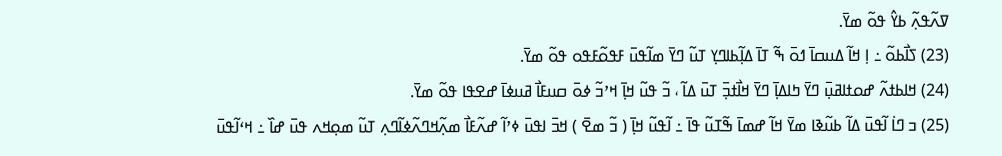ߜߍ߬ߟߍ߲߬ ߕߌ߮ ߟߋ߬ ߘߌ߫.
(23) ߖߊ߯ߕߋ߬ ߸ ߊ߲ ߞߊ߬ ߡߎߛߊ߫ ߗߋ߫ ߒ߬ ߠߊ߫ ߡߊ߲߬ߕߊߣߌ߲ ߠߎ߬ ߣߌ߫ ߘߊ߬ߟߎ߫ ߓߟߋ߬ߓߟߋ ߟߋ߬ ߘߌ߫.
(24) ߞߊߕߙߍ߬ ߝߋߙߊߥߎ߲߫ ߣߌ߫ ߤߊߡߊ߲߫ ߣߌ߫ ߞߊ߯ߙߏ߲߫ ߠߎ߫ ߡߊ߬ ، ߏ߬ ߟߎ߬ ߞߊ߲߫ ߞߴߏ߬ ߦߋ߫ ߛߎߓߊ߯ ߥߎߦߊ߫ ߝߐߟߊ ߟߋ߬ ߘߌ߫.
(25) ߏ ߣߊ߭ ߊ߬ߟߎ߫ ߡߊ߬ ߕߎ߬ߢߊ ߘߌ߫ ߞߊ߬ ߝߘߊ߫ ߒ߬ߠߎ߬ ߟߊ߫ ߸ ߊ߬ߟߎ߬ ߞߊ߲߫ ( ߏ߬ ߘߐ߫ ) ߞߏ߫ ߊߟߎ߫ ߦߴߊ߬ ߝߍ߬ߓߊ߯ ߘߍ߲߬ߞߣߍ߬ߦߊ߬ߣߍ߲ ߠߎ߬ ߘߋ߲ߞߍ ߟߎ߫ ߝߊ߰ ߸ ߞߵߊ߬ߟߎ߫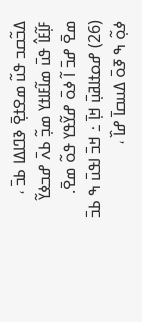ߡߏ߬ߛߏ ߟߎ߬ ߘߐߙߐ߲߫ ߢߣߊߡߊ ߕߏ߫ ، ߓߊ߲߬ߓߊ߮ ߟߎ߫ ߘߊ߬ߓߊߙߌ ߘߏ߲߬ ߕߍ߫ ߝߏߦߌ߬ ߘߐ߫ ߝߏ߫ ߊ߬ ߦߋ߫ ߝߌ߬ߟߌ ߟߋ߬ ߘߐ߫.
(26) ߝߋߙߊߥߎ߲߫ ߞߊ߲߫ ߸ ߞߏ߫ ߊߟߎ߫ ߒ ߕߏ߫ ߦߋ߲߬ ߒ ߧߋ߫ ߡߎߛߊ߫ ߝߊ߰ ،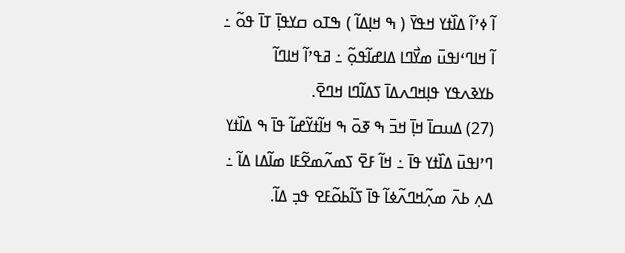ߊ߬ ߦߴߊ߬ ߡߊ߰ߙߌ ߞߟߌ߫ ( ߒ ߞߊ߲ߡߊ߬ ) ߒߠߋ ߛߌߟߊ߲߫ ߠߊ߫ ߟߋ߬ ߸ ߊ߬ ߞߊߣߵߊߟߎ߫ ߘߌ߯ߣߊ ߡߊߝߊ߬ߟߋ߲߬ ߸ ߥߟߴߊ߬ ߞߊߣߊ߬ ߕߌߢߍߟߌ ߟߊ߲ߞߣߍߡߊ߫ ߖߡߊ߬ߣߊ ߞߣߐ߫.
(27) ߡߎߛߊ߫ ߞߊ߲߫ ߞߏ߫ ߒ ߧߋ߫ ߒ ߞߊ߬ߙߌ߬ߝߊ߬ ߟߊ߫ ߒ ߡߊ߰ߙߌ ߣߴߊߟߎ߫ ߡߊ߰ߙߌ ߟߊ߫ ߸ ߞߊ߬ ߓߐ߫ ߖߘߍ߬ߘߐ߬ߓߊ ߘߊ߬ߡߊ ߡߊ߬ ߸ ߡߍ߲ ߕߍ߫ ߘߍ߲߬ߞߣߍ߬ߦߊ߬ ߟߊ߫ ߖߊ߬ߕߋ߬ߓߐ ߟߏ߲ ߡߊ߬.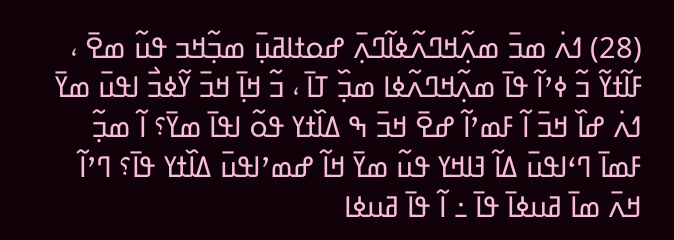(28) ߗߍ߭ ߘߏ߫ ߘߍ߲߬ߞߣߍ߬ߦߊ߬ߣߍ߲߫ ߝߋߙߊߥߎ߲߫ ߘߏ߲߬ߞߏ ߟߎ߬ ߘߐ߫ ، ߓߊ߬ߙߌ߬ ߏ߬ ߦߴߊ߬ ߟߊ߫ ߘߍ߲߬ߞߣߍ߬ߦߊ ߘߏ߲߰ ߠߊ߫ ، ߏ߬ ߞߊ߲߫ ߞߏ߫ ߌ߬ߦߏ߯ ߊߟߎ߫ ߘߌ߫ ߗߍ߭ ߝߊ߰ ߞߏ߫ ߊ߬ ߓߘߴߊ߬ ߝߐ߫ ߞߏ߫ ߒ ߡߊ߰ߙߌ ߟߋ߬ ߊߟߊ߫ ߘߌ߫؟ ߊ߬ ߘߏ߲߬ ߓߘߊ߫ ߣߵߊߟߎ߫ ߡߊ߬ ߔߊߞߌ ߟߎ߬ ߘߌ߫ ߞߊ߬ ߝߘߴߊߟߎ߫ ߡߊ߰ߙߌ ߟߊ߫؟ ߣߴߊ߬ ߞߍ߫ ߘߊ߫ ߥߎߦߊ߫ ߟߊ߫ ߸ ߊ߬ ߟߊ߫ ߥߎߦߊ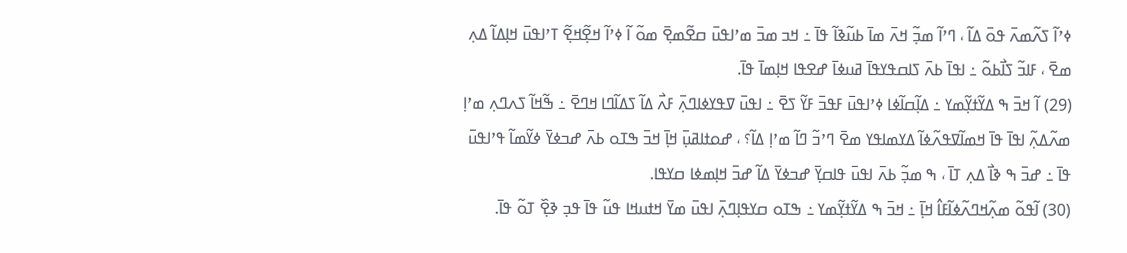ߦߴߊ߬ ߖߍ߬ߘߍ߫ ߟߋ߫ ߡߊ߬ ، ߣߴߊ߬ ߘߏ߲߬ ߞߍ߫ ߘߊ߫ ߕߎ߬ߢߊ߬ ߟߊ߫ ߸ ߞߏ ߘߏ߫ ߘߴߊߟߎ߫ ߛߐ߬ߘߐ߲߫ ߘߋ߬ ߊ߬ ߦߴߊ߬ ߞߐ߲߬ߞߐ߲߬ ߠߴߊߟߎ߫ ߞߊ߲ߡߊ߬ ߡߍ߲ ߘߐ߫ ، ߓߊߏ߬ ߖߊ߯ߕߋ߬ ߸ ߊߟߊ߫ ߕߍ߫ ߖߊߛߟߌߟߊ߫ ߥߎߦߊ߫ ߝߐߟߊ ߞߊ߲ߘߊ߫ ߟߊ߫.
(29) ߊ߬ ߞߏ߫ ߒ ߡߌ߬ߙߌ߲߬ߘߌ ߸ ߡߊ߲߬ߛߊ߬ߦߊ ߦߴߊߟߎ߫ ߓߟߏ߫ ߓߌ߬ ߖߐ߫ ߸ ߊߟߎ߫ ߜߟߌߦߊߣߍ߲߫ ߓߍ߯ ߡߊ߬ ߖߡߊ߬ߣߊ ߞߣߐ߫ ߸ ߒ߬ߞߊ߬ ߖߍߣߍ߲ ߘߴߊ߲ ߘߍ߬ߡߍ߲߬ ߊߟߊ߫ ߟߊ߫ ߞߘߊ߬ߜߟߍ߬ߦߊ߬ ߡߌߘߊߟߌ ߘߐ߫ ߣߴߏ߬ ߣߊ߬ ߘߴߊ߲ ߡߊ߬؟ ، ߝߋߙߊߥߎ߲߫ ߞߊ߲߫ ߞߏ߫ ߒߠߋ ߕߍ߫ ߝߏߦߌ߫ ߦߌ߬ߘߊ߬ ߟߴߊߟߎ߫ ߟߊ߫ ߸ ߝߏ߫ ߒ ߢߊ߯ ߡߍ߲ ߠߊ߫ ، ߒ ߘߏ߲߬ ߕߍ߫ ߊߟߎ߫ ߟߊߛߌ߲߫ ߝߏߦߌ߫ ߡߊ߬ ߝߏ߫ ߞߊ߲ߘߦߊ ߛߌߟߊ.
(30) ߊ߬ߟߋ߬ ߘߍ߲߬ߞߣߍ߬ߦߊ߬ߓߊ߮ ߞߊ߲߫ ߸ ߞߏ߫ ߒ ߡߌ߬ߙߌ߲߬ߘߌ ߸ ߒߠߋ ߛߌߟߊ߲ߣߍ߲߫ ߊߟߎ߫ ߘߌ߫ ߞߙߎߞߊ ߟߎ߬ ߟߊ߫ ߟߏ߲ ߢߐ߲߰ ߠߋ߬ ߟߊ߫.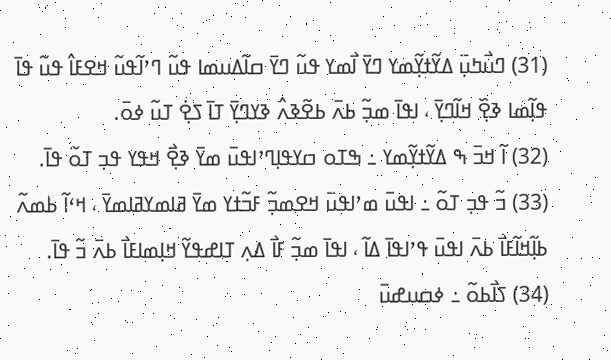(31) ߣߎ߯ߤߎ߲߫ ߡߌ߬ߙߌ߲߬ߘߌ ߣߌ߫ ߊ߯ߘߌ ߟߎ߬ ߣߌ߫ ߛߊ߬ߡߎߘߊ ߟߎ߬ ߣߴߊ߬ߟߎ߬ ߞߐߓߊ߮ ߟߎ߬ ߟߊ߫ ߟߊ߲߬ߘߊ ߢߐ߲߰ ߞߊ߬ߣߌ߲߫ ، ߊߟߊ߫ ߘߏ߲߬ ߕߍ߫ ߕߐ߬ߢߍ߮ ߢߌߣߌ߲߫ ߠߊ߫ ߖߐ߲߭ ߠߎ߬ ߦߋ߫.
(32) ߊ߬ ߞߏ߫ ߒ ߡߌ߬ߙߌ߲߬ߘߌ ߸ ߒߠߋ ߛߌߟߊ߲ߣߴߊߟߎ߫ ߘߌ߫ ߢߐ߲߯ ߞߟߌ ߟߏ߲ ߠߋ߬ ߟߊ߫.
(33) ߏ߬ ߟߏ߲ ߠߋ߬ ߸ ߊߟߎ߫ ߘߴߊߟߎ߫ ߞߐߘߏ߲߬ ߓߏ߬ߙߌ ߘߌ߫ ߥߊߘߌߥߊߘߌ߫ ، ߞߵߊ߬ ߕߘߍ߬ ߕߊ߲߬ߞߊ߬ߓߊ߯ ߕߍ߫ ߊߟߎ߫ ߟߴߊߟߊ߫ ߡߊ߬ ، ߊߟߊ߫ ߘߏ߲߬ ߓߊ߯ ߡߍ߲ ߠߊߝߟߌ߬ ߞߊ߲ߘߊߓߊ߯ ߕߍ߫ ߏ߬ ߟߊ߫.
(34) ߖߊ߯ߕߋ߬ ߸ ߦߛߎߝߎ߫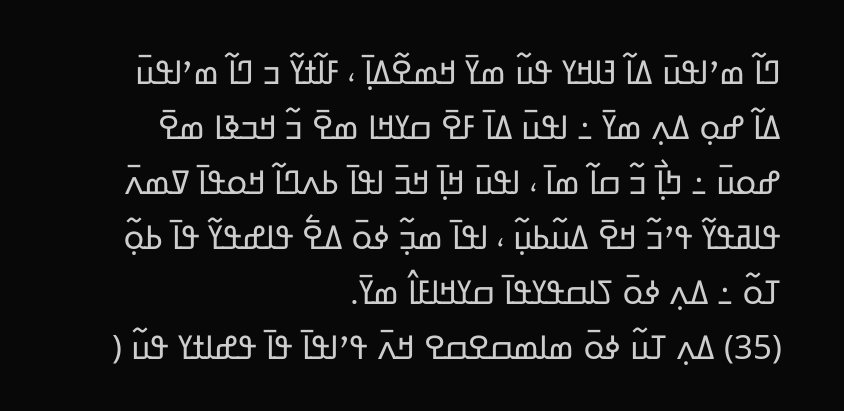ߣߊ߬ ߘߴߊߟߎ߫ ߡߊ߬ ߔߊߞߌ ߟߎ߬ ߘߌ߫ ߞߘߐ߬ߡߊ߲߫ ، ߓߊ߬ߙߌ߬ ߏ ߣߊ߬ ߘߴߊߟߎ߫ ߡߊ߬ ߝߋ߲ ߡߍ߲ ߘߌ߫ ߸ ߊߟߎ߫ ߡߊ߫ ߓߐ߫ ߛߌߞߊ ߘߐ߫ ߏ߬ ߞߏߢߊ ߘߐ߫ ߝߋߎ߫ ߸ ߤߊ߲߯ ߏ߬ ߛߊ߬ ߘߊ߫ ، ߊߟߎ߫ ߞߊ߲߫ ߞߏ߫ ߊߟߊ߫ ߕߍߣߊ߬ ߞߋߟߊ߫ ߜߘߍ߫ ߟߊߥߟߌ߬ ߟߴߏ߬ ߞߐ߫ ߡߎ߬ߕߎ߲߬ ، ߊߟߊ߫ ߘߏ߲߬ ߦߋ߫ ߡߐ߱ ߟߊߝߟߌ߬ ߟߊ߫ ߕߋ߲߬ ߠߋ߬ ߸ ߡߍ߲ ߦߋ߫ ߖߊߛߟߌߟߊ߫ ߛߌߞߊߓߊ߮ ߘߌ߫.
(35) ߡߍ߲ ߠߎ߬ ߦߋ߫ ߘߊߘߛߐߛߐ ߞߍ߫ ߟߴߊߟߊ߫ ߟߊ߫ ߟߝߊߙߌ ߟߎ߬ (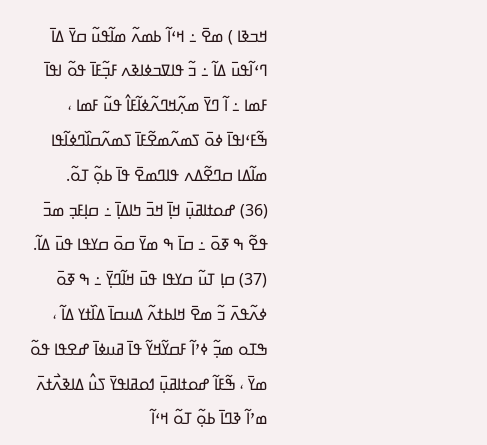ߞߏߢߊ ) ߘߐ߫ ߸ ߞߵߊ߬ ߕߘߍ߬ ߘߊ߬ߟߎ߬ ߛߌ߫ ߡߊ߫ ߣߵߊ߬ߟߎ߫ ߡߊ߬ ߸ ߏ߬ ߟߊߜߏߦߊߢߍ ߓߏ߲߬ߓߊ߫ ߟߋ߬ ߊߟߊ߫ ߓߘߊ ߸ ߊ߬ ߣߌ߫ ߘߍ߲߬ߞߣߍ߬ߦߊ߬ߓߊ߮ ߟߎ߬ ߓߘߊ ، ߒ߬ߓߵߊߟߊ߫ ߦߋ߫ ߖߘߍ߬ߘߐ߬ߓߊ߫ ߖߘߍ߬ߛߊ߰ߣߦߊ߬ߟߊ ߘߊ߬ߡߊ ߛߣߐ߬ߡߍ ߟߊߣߘߐ߫ ߟߊ߫ ߕߋ߲߬ ߠߋ߬.
(36) ߝߋߙߊߥߎ߲߫ ߞߊ߲߫ ߞߏ߫ ߤߊߡߊ߲߫ ߸ ߛߊ߲ߓߏ߲ ߘߏ߫ ߟߐ߬ ߒ ߧߋ߫ ߸ ߛߊ߫ ߒ ߘߌ߫ ߛߋ߫ ߛߌߟߊ ߟߎ߫ ߡߊ߬.
(37) ߛߊ߲ ߠߎ߬ ߛߌߟߊ ߟߎ߫ ߞߊ߬ߣߌ߲߫ ߸ ߒ ߧߋ߫ ߦߍ߬ߟߍ߫ ߏ߬ ߘߐ߫ ߞߊߕߙߍ߬ ߡߎߛߊ߫ ߡߊ߰ߙߌ ߡߊ߬ ، ߒߠߋ ߘߏ߲߬ ߦߴߊ߬ ߓߛߌ߬ߞߌ߬ ߟߊ߫ ߥߎߦߊ߫ ߝߐߟߊ ߟߋ߬ ߘߌ߫ ، ߒ߬ߓߊ߬ ߝߋߙߊߥߎ߲߫ ߗߋߥߊߟߌ߫ ߖߎ߮ ߡߊߢߍ߯ߙߍ߫ ߘߴߊ߬ ߢߣߊ߫ ߕߋ߲߬ ߠߋ߬ ߞߵߊ߬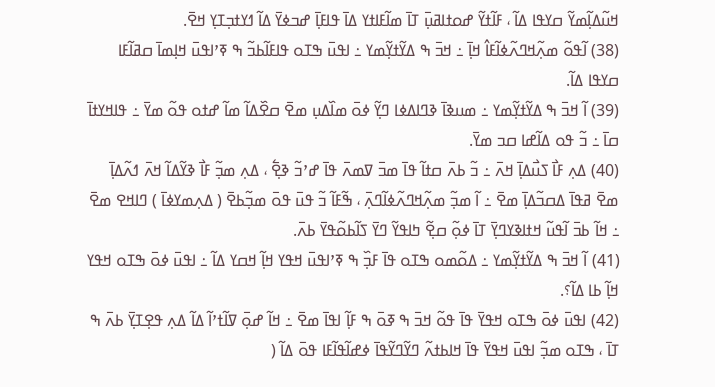ߞߎ߬ߡߊ߲߬ߘߌ߬ ߛߌߟߊ ߡߊ߬ ، ߓߊ߬ߙߌ߬ ߝߋߙߊߥߎ߲߫ ߠߊ߫ ߘߊ߬ߓߊߙߌ ߡߊ߫ ߟߊߓߊ߲߫ ߝߏߦߌ߫ ߡߊ߬ ߗߌߙߏ߲ߠߌ߲ ߞߐ߫.
(38) ߊ߬ߟߋ߬ ߘߍ߲߬ߞߣߍ߬ߦߊ߬ߓߊ߮ ߞߊ߲߫ ߸ ߞߏ߫ ߒ ߡߌ߬ߙߌ߲߬ߘߌ ߸ ߊߟߎ߫ ߒߠߋ ߟߊߓߊ߬ߕߏ߬ ߒ ߧߴߊߟߎ߫ ߞߊ߲ߘߊ߫ ߛߥߊ߬ߓߊ ߛߌߟߊ ߡߊ߬.
(39) ߊ߬ ߞߏ߫ ߒ ߡߌ߬ߙߌ߲߬ߘߌ ߸ ߘߎߢߊ߫ ߢߣߊߡߦߊ ߣߌ߲߬ ߦߋ߫ ߘߊ߰ߡߎ߲ ߘߐ߫ ߛߐ߰ߡߊ߬ ߘߊ߬ ߝߙߋ ߟߋ߬ ߘߌ߫ ߸ ߟߊߞߌߙߊ߫ ߛߊ߫ ߸ ߏ߬ ߟߋ ߡߊ߬ߝߊ ߛߏ ߘߌ߫.
(40) ߡߍ߲ ߓߊ߯ ߖߎ߯ߡߊ߲߫ ߞߍ߫ ߸ ߏ߬ ߕߍ߫ ߛߙߊ߬ ߟߊ߫ ߘߏ߫ ߜߘߍ߫ ߟߊ߫ ߝߴߏ߬ ߢߐ߲߱ ، ߡߍ߲ ߘߏ߲߬ ߓߊ߯ ߢߌ߬ߡߊ߬ ߞߍ߫ ߗߍ߬ߡߊ߲߫ ߘߐ߫ ߥߟߊ߫ ߡߛߏ߬ߡߊ߲߫ ߘߐ߫ ߸ ߊ߬ ߘߏ߲߬ ߘߍ߲߬ߞߣߍ߬ߦߊ߬ߣߍ߲߫ ، ߒ߬ߓߊ߬ ߏ߬ ߟߎ߫ ߟߋ߫ ߘߏ߲߬ߕߐ߫ ( ߡߍ߲ߘߌߦߊ߫ ) ߣߊߞߐ ߘߐ߫ ߸ ߞߊ߬ ߕߏ߫ ߊ߬ߟߎ߬ ߞߙߊߢߌߣߌ߲߫ ߠߊ߫ ߦߋ߲߬ ߛߐ߲߬ ߤߊߟߌ߬ ߣߌ߫ ߖߊ߬ߕߋ߬ߟߌ߫ ߕߍ߫.
(41) ߊ߬ ߞߏ߫ ߒ ߡߌ߬ߙߌ߲߬ߘߌ ߸ ߡߋ߬ߘߋ ߒߠߋ ߟߊ߫ ߓߏ߲߰ ߒ ߧߴߊߟߎ߫ ߞߟߌ ߞߊ߲߬ ߞߛߌ ߡߊ߬ ߸ ߊߟߎ߫ ߦߋ߫ ߒߠߋ ߞߟߌ ߞߊ߲߬ ߕߊ ߡߊ߬؟.
(42) ߊߟߎ߫ ߦߋ߫ ߒߠߋ ߞߟߌ߫ ߟߊ߫ ߟߋ߬ ߞߏ߫ ߒ ߧߋ߫ ߒ ߓߊ߲߬ ߊߟߊ߫ ߘߐ߫ ߸ ߞߊ߬ ߝߋ߲߫ ߜߊ߬ߙߴߊ߬ ߡߊ߬ ߡߍ߲ ߟߐ߲ߠߌ߲߫ ߕߍ߫ ߒ ߠߊ߫ ، ߒߠߋ ߘߏ߲߬ ߊߟߎ߫ ߞߟߌ߫ ߟߊ߫ ߞߊߕߙߍ߬ ߣߌ߬ߣߌ߬ߟߊ߫ ߦߝߊ߬ߟߊ߬ߓߊ ߟߋ߫ ߡߊ߬ (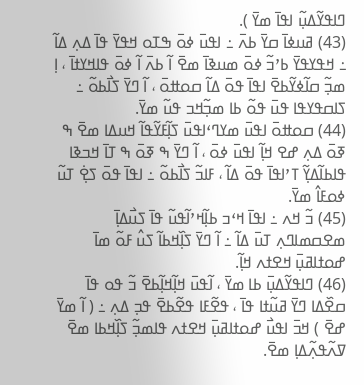ߣߊߟߌ߬ߡߎ߲߬ ߊߟߊ߫ ߘߌ߫ ).
(43) ߥߎߦߊ߫ ߛߌ߫ ߕߍ߫ ߸ ߊߟߎ߫ ߦߋ߫ ߒߠߋ ߞߟߌ߫ ߟߊ߫ ߡߍ߲ ߡߊ߬ ߸ ߞߟߌߟߌ߫ ߕߴߏ߬ ߦߋ߫ ߘߎߢߊ߫ ߘߐ߫ ߊ߬ ߕߍ߫ ߊ߬ ߦߋ߫ ߟߊߞߌߙߊ߫ ، ߊ߲ ߘߏ߲߬ ߛߊ߬ߦߌ߬ߕߐ߫ ߊߟߊ߫ ߟߋ߫ ߡߊ߬ ߛߋߚߋ߫ ، ߊ߬ ߣߌ߫ ߖߊ߯ߕߋ߬ ߸ ߖߊߛߟߌߟߊ ߟߎ߫ ߟߋ߬ ߕߊ ߘߏ߲߬ߞߏ ߟߎ߬ ߘߌ߫.
(44) ߛߋߚߋ߫ ߊߟߎ߫ ߘߌߣߵߊߟߎ߫ ߖߊ߲߬ߓߌ߬ߟߊ߬ ߞߎߡߊ ߘߐ߫ ߒ ߧߋ߫ ߡߍ߲ ߝߐ ߞߊ߲߬ ߊߟߎ߫ ߦߋ߫ ، ߊ߬ ߣߌ߫ ߒ ߧߋ߫ ߒ ߠߊ߫ ߞߏߢߊ ߟߊߕߊ߬ߡߌ߲߬ ߠߴߊߟߊ߫ ߟߋ߫ ߡߊ߬ ، ߓߊߏ߬ ߖߊ߯ߕߋ߬ ߸ ߊߟߊ߫ ߟߋ߫ ߖߐ߲߭ ߠߎ߬ ߦߋߓߊ߮ ߘߌ߫.
(45) ߏ߬ ߞߍ ߸ ߊߟߊ߫ ߞߵߏ ߕߊ߲߬ߞߴߊ߬ߟߎ߬ ߟߊ߫ ߖߎ߯ߡߊ߲߫ ߘߐߛߘߊߣߍ߲ ߠߎ߫ ߡߊ߬ ߸ ߊ߬ ߣߌ߫ ߖߊ߲߰ߞߕߊ߬ ߖߎ߮ ߓߋ߬ ߘߊ߫ ߝߋߙߊߥߎ߲߫ ߞߐߙߍ ߞߊ߲߬.
(46) ߣߊߟߌ߬ߡߎ߲߫ ߕߊ ߘߌ߫ ، ߊ߬ߟߎ߫ ߞߊ߲߬ߞߊ߲߬ߕߐ߫ ߏ߬ ߟߋ ߟߊ߫ ߛߐ߰ߡߊ ߣߌ߫ ߥߎ߬ߙߊ ߟߊ߫ ، ߟߐ߬ߓߊ ߟߐ߬ߕߐ߫ ߟߏ߲ ߡߍ߲ ߸ ( ߊ߬ ߘߌ߫ ߝߐ߫ ) ߞߏ߫ ߊߟߎ߯ ߝߋߙߊߥߎ߲߫ ߞߐߙߍ ߟߊߘߏ߲߬ ߖߊ߲߰ߞߕߊ ߘߐ߫ ߜߍ߬ߟߍ߲߬ߡߊ߲ ߘߐ߫.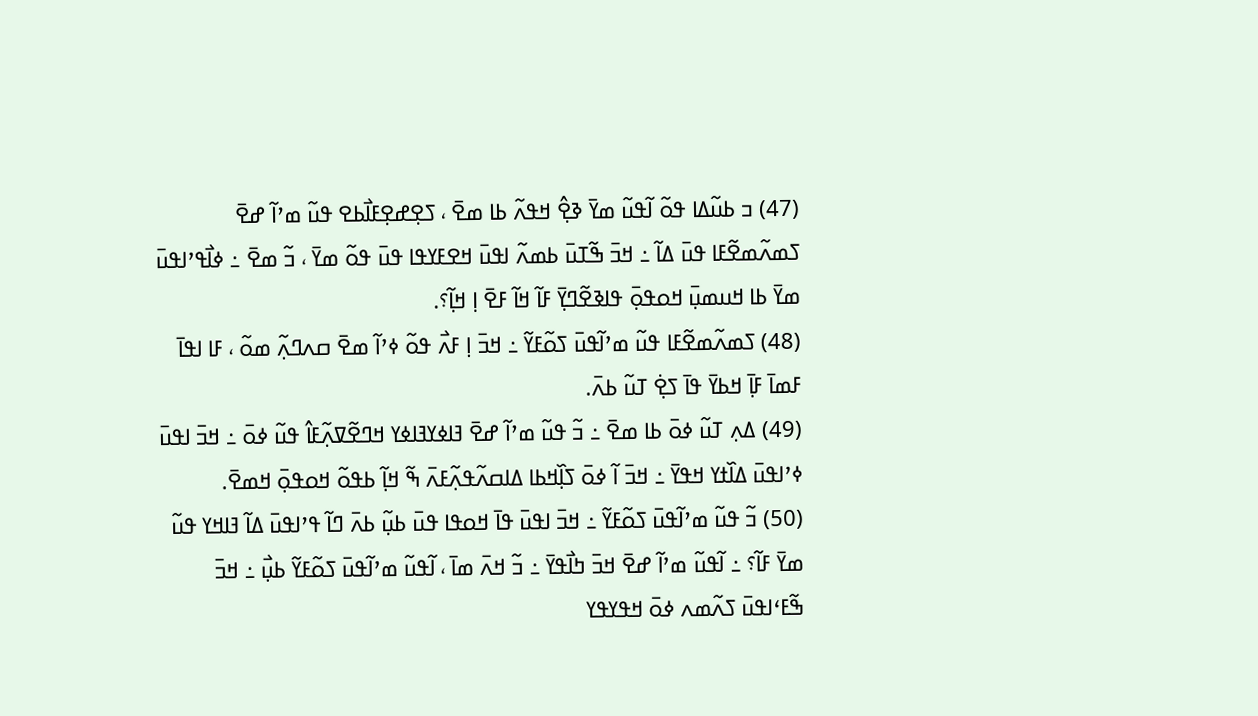(47) ߏ ߕߎ߬ߡߊ ߟߋ߬ ߊ߬ߟߎ߬ ߘߌ߫ ߢߐ߲߮ ߞߟߍ߬ ߕߊ ߘߐ߫ ، ߖߐ߲ߝߐ߲ߓߊ߯ߕߐ ߟߎ߬ ߘߴߊ߬ ߝߐ߫ ߖߘߍ߬ߘߐ߬ߓߊ ߟߎ߫ ߡߊ߬ ߸ ߞߏ߫ ߒ߬ߠߎ߫ ߕߘߍ߬ ߊߟߎ߫ ߞߐߓߌߟߊ ߟߎ߫ ߟߋ߬ ߘߌ߫ ، ߏ߬ ߘߐ߫ ߸ ߦߊ߯ߟߴߊߟߎ߫ ߘߌ߫ ߕߊ ߞߎߘߎ߲߫ ߞߋߟߋ߲߫ ߟߊߢߐ߬ߣߌ߲߫ ߓߊ߬ ߞߊ߬ ߓߐ߫ ߊ߲ ߞߊ߲߬؟.
(48) ߖߘߍ߬ߘߐ߬ߓߊ ߟߎ߬ ߘߴߊ߬ߟߎ߫ ߖߋ߬ߓߌ߬ ߸ ߞߏ߫ ߊ߲ ߓߍ߯ ߟߋ߬ ߦߴߊ߬ ߘߐ߫ ߛߍߣߍ߲߬ ߘߋ߬ ، ߓߊ ߊߟߊ߫ ߓߘߊ߫ ߓߊ߲߫ ߞߕߌ߫ ߟߊ߫ ߖߐ߲߭ ߠߎ߬ ߕߍ߫.
(49) ߡߍ߲ ߠߎ߬ ߦߋ߫ ߕߊ ߘߐ߫ ߸ ߏ߬ ߟߎ߬ ߘߴߊ߬ ߝߐ߫ ߔߊߦߌߔߊߦߌ ߞߣߐ߬ߜߍ߲߬ߓߊ߮ ߟߎ߬ ߦߋ߫ ߸ ߞߏ߫ ߊߟߎ߫ ߦߴߊߟߎ߫ ߡߊ߰ߙߌ ߞߟߌ߫ ߸ ߞߏ߫ ߊ߬ ߦߋ߫ ߖߊ߲߰ߞߕߊ ߡߊߛߍ߬ߟߍ߲߬ߓߍ߫ ߒ߬ ߞߊ߲߬ ߕߟߋ߬ ߞߋߟߋ߲߫ ߞߘߐ߫.
(50) ߏ߬ ߟߎ߬ ߘߴߊ߬ߟߎ߫ ߖߋ߬ߓߌ߬ ߸ ߞߏ߫ ߊߟߎ߫ ߟߊ߫ ߞߋߟߊ ߟߎ߫ ߕߎ߲߬ ߕߍ߫ ߣߊ߬ ߟߴߊߟߎ߫ ߡߊ߬ ߔߊߞߌ ߟߎ߬ ߘߌ߫ ߓߊ߬؟ ߸ ߊ߬ߟߎ߬ ߘߴߊ߬ ߝߐ߫ ߞߏ߫ ߤߊ߯ߟߌ߫ ߸ ߏ߬ ߞߍ߫ ߘߊ߫ ، ߊ߬ߟߎ߬ ߘߴߊ߬ߟߎ߫ ߖߋ߬ߓߌ߬ ߕߎ߲߯ ߸ ߞߏ߫ ߒ߬ߓߵߊߟߎ߫ ߖߍ߬ߘߍ ߦߋ߫ ߞߟߌߟߌ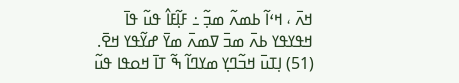ߞߍ߫ ، ߞߵߊ߬ ߕߘߍ߬ ߘߏ߲߬ ߸ ߓߊ߲߬ߓߊ߮ ߟߎ߬ ߟߊ߫ ߞߟߌߟߌ ߕߍ߫ ߘߏ߫ ߜߘߍ߫ ߘߌ߫ ߝߌ߬ߟߌ ߞߐ߫.
(51) ߊ߲ߠߎ߫ ߞߏ߬ߣߌ߲ ߘߌߣߊ߬ ߒ߬ ߠߊ߫ ߞߋߟߊ ߟߎ߬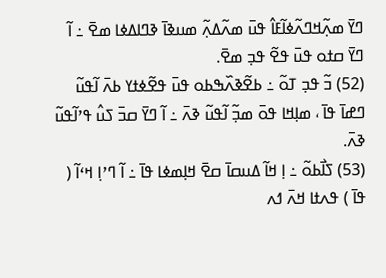ߣߌ߫ ߘߍ߲߬ߞߣߍ߬ߦߊ߬ߓߊ߮ ߟߎ߫ ߘߍ߬ߡߍ߲߬ ߘߎߢߊ߫ ߢߣߊߡߦߊ ߘߐ߫ ߸ ߊ߬ ߣߌ߫ ߛߙߋ ߟߎ߫ ߟߐ߬ ߟߏ߲ ߘߐ߫.
(52) ߏ߬ ߟߏ߲ ߠߋ߬ ߸ ߕߐ߬ߢߍ߰ߒߕߋ ߟߎ߫ ߟߐ߬ߦߙߌ ߕߍ߫ ߊ߬ߟߎ߬ ߣߝߊ߫ ߟߊ߫ ، ߘߊ߲ߞߊ ߟߋ߫ ߘߏ߲߬ ߊ߬ߟߎ߬ ߢߍ߫ ߸ ߊ߬ ߣߌ߫ ߛߏ߫ ߖߎ߮ ߟߴߊ߬ߟߎ߬ ߢߍ߫.
(53) ߖߊ߯ߕߋ߬ ߸ ߊ߲ ߞߊ߬ ߡߎߛߊ߫ ߛߐ߫ ߞߊ߲ߘߦߊ ߟߊ߫ ߸ ߊ߬ ߣߴߊ߲ ߞߵߊ߬ ( ߟߊ߫ ) ߟߍߙߊ ߞߍ߫ ߗߍ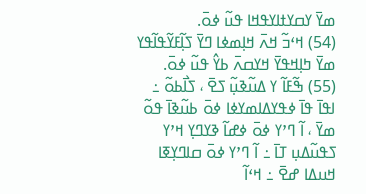ߘߌ߫ ߌߛߌߙߊߌߟߞߊ ߟߎ߬ ߦߋ߫.
(54) ߞߵߏ߬ ߞߍ߫ ߞߊ߲ߘߦߊ ߣߌ߫ ߖߊ߲߬ߓߌ߬ߟߊ߬ߟߌ ߘߌ߫ ߤߊ߲ߞߟߌ߫ ߞߌߛߍ߫ ߕߌ߮ ߟߎ߬ ߦߋ߫.
(55) ߒ߬ߓߊ߬ ߌ ߡߎ߬ߢߎ߲߬ ߖߐ߫ ، ߖߊ߯ߕߋ߬ ߸ ߊߟߊ߫ ߟߊ߫ ߦߟߌߡߊߘߌߦߊ ߦߋ߫ ߕߎ߬ߢߊ߫ ߟߋ߬ ߘߌ߫ ، ߊ߬ ߣߴߌ ߦߋ߫ ߦߝߊ߬ ߢߌߣߌ߲ ߞߴߌ ߖߟߎ߬ߡߎ߲ ߠߊ߫ ߸ ߊ߬ ߣߴߌ ߦߋ߫ ߛߊߣߌ߲ߧߊ ߞߎߡߊ ߝߐ߫ ߸ ߞߵߊ߬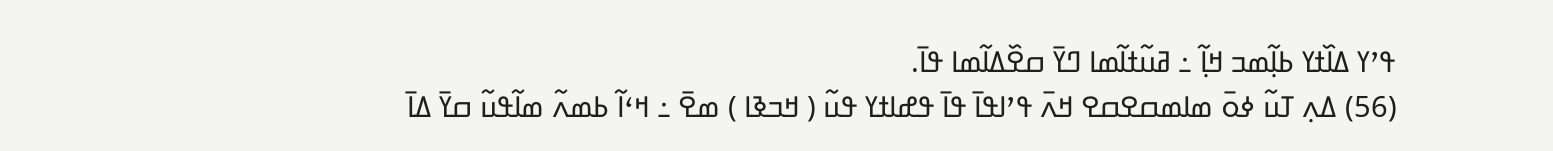ߟߴߌ ߡߊ߰ߙߌ ߕߊ߲߬ߘߏ ߞߊ߲߬ ߸ ߥߎ߬ߙߊ߬ߘߊ ߣߌ߫ ߛߐ߰ߡߊ߬ߘߊ ߟߊ߫.
(56) ߡߍ߲ ߠߎ߬ ߦߋ߫ ߘߊߘߛߐߛߐ ߞߍ߫ ߟߴߊߟߊ߫ ߟߊ߫ ߟߝߊߙߌ ߟߎ߬ ( ߞߏߢߊ ) ߘߐ߫ ߸ ߞߵߊ߬ ߕߘߍ߬ ߘߊ߬ߟߎ߬ ߛߌ߫ ߡߊ߫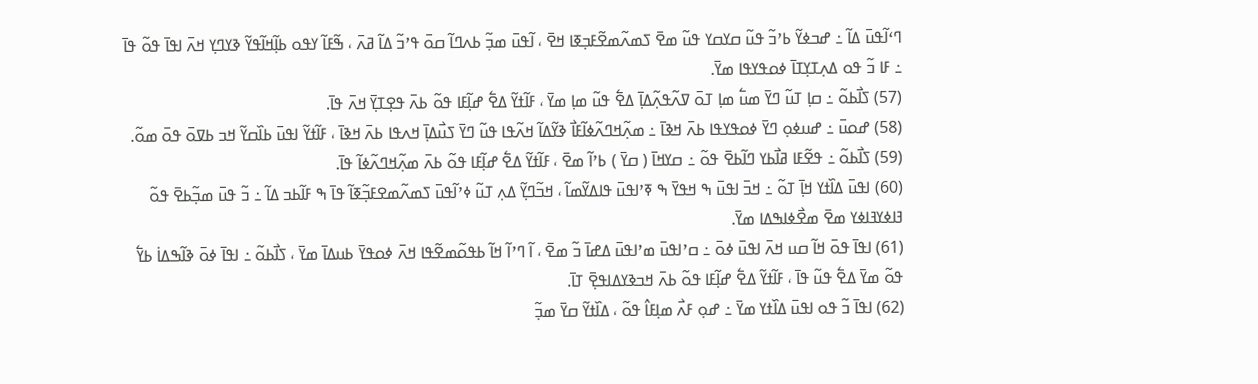ߣߵߊ߬ߟߎ߫ ߡߊ߬ ߸ ߝߏߦߌ߬ ߕߴߏ߬ ߟߎ߬ ߛߌߛߌ ߟߎ߬ ߘߐ߫ ߖߘߍ߬ߘߐ߬ߓߏ߲ߧߊ ߞߐ߫ ، ߊ߬ߟߎ߫ ߘߏ߲߬ ߕߍߣߊ߬ ߛߋ߫ ߟߴߏ߬ ߡߊ߬ ߥߍ߫ ، ߒ߬ߓߊ߬ ߌߟߋ ߕߊ߲߬ߞߊ߬ߟߌ߬ ߢߌߣߌ߲ ߞߍ߫ ߊߟߊ߫ ߟߋ߬ ߟߊ߫ ߸ ߓߊ ߏ߬ ߟߋ ߡߍ߲ߠߌ߲ߠߊ߫ ߦߋߟߌߟߊ ߘߌ߫.
(57) ߖߊ߯ߕߋ߬ ߸ ߛߊ߲ ߠߎ߬ ߣߌ߫ ߘߎ߱ ߘߊ߲ ߠߋ߫ ߜߍ߬ߟߍ߲߬ߡߊ߲߫ ߡߐ߱ ߟߎ߬ ߘߊ߲ ߘߌ߫ ، ߓߊ߬ߙߌ߬ ߡߐ߱ ߝߊ߲߬ߓߊ ߟߋ߬ ߕߍ߫ ߟߐ߲ߠߌ߲߫ ߞߍ߫ ߟߊ߫.
(58) ߝߋߎ߫ ߸ ߝߎߦߋ߲ ߣߌ߫ ߦߋߟߌߟߊ ߕߍ߫ ߞߢߊ߫ ߸ ߘߍ߲߬ߞߣߍ߬ߦߊ߬ߓߊ߯ ߢߌ߬ߡߊ߬ ߞߍ߬ߟߊ ߟߎ߬ ߣߌ߫ ߖߎ߯ߡߊ߲߫ ߞߍߟߊ ߕߍ߫ ߞߢߊ߫ ، ߓߊ߬ߙߌ߬ ߊߟߎ߫ ߕߊ߰ߛߌ߬ ߞߏ ߕߜߋ߫ ߟߋ߫ ߘߋ߬.
(59) ߖߊ߯ߕߋ߬ ߸ ߟߐ߬ߓߊ ߥߊ߯ߕߌ ߣߊ߬ߕߐ߫ ߟߋ߬ ߸ ߛߌߞߊ߫ ( ߛߌ߫ ) ߕߴߊ߬ ߘߐ߫ ، ߓߊ߬ߙߌ߬ ߡߐ߱ ߝߊ߲߬ߓߊ ߟߋ߬ ߕߍ߫ ߘߍ߲߬ߞߣߍ߬ߦߊ߬ ߟߊ߫.
(60) ߊߟߎ߫ ߡߊ߰ߙߌ ߞߊ߲߫ ߠߋ߬ ߸ ߞߏ߫ ߊߟߎ߫ ߒ ߞߟߌ߫ ߒ ߧߴߊߟߎ߫ ߟߊߡߌ߬ߘߊ߬ ، ߞߏ߬ߣߌ߲߬ ߡߍ߲ ߠߎ߬ ߦߴߊ߬ߟߎ߫ ߖߘߍ߬ߘߐߓߏ߲߬ߧߊ߬ ߟߊ߫ ߒ ߓߊ߬ߕߏ ߡߊ߬ ߸ ߏ߬ ߟߎ߫ ߘߏ߲߬ߕߐ߫ ߟߋ߬ ߔߊߦߌߔߊߦߌ ߘߐ߫ ߘߐ߯ߦߊߒߡߊ ߘߌ߫.
(61) ߊߟߊ߫ ߟߋ߫ ߞߊ߬ ߛߎ ߞߍ߫ ߊߟߎ߫ ߦߋ߫ ߸ ߛߴߊߟߎ߫ ߘߴߊߟߎ߫ ߡߝߊ߫ ߏ߬ ߘߐ߫ ، ߊ߬ ߣߴߊ߬ ߞߊ߬ ߕߟߋ߬ߘߐ߬ߟߊ ߞߍ߫ ߦߋߟߌ߫ ߕߎߡߊ߫ ߘߌ߫ ، ߖߊ߯ߕߋ߬ ߸ ߊߟߊ߫ ߦߋ߫ ߢߊ߬ߒߡߊ߭ ߕߌ߱ ߟߋ߬ ߘߌ߫ ߡߐ߱ ߟߎ߬ ߟߊ߫ ، ߓߊ߬ߙߌ߬ ߡߐ߱ ߝߊ߲߬ߓߊ ߟߋ߬ ߕߍ߫ ߞߏߢߌߡߊߟߐ߲߫ ߠߊ߫.
(62) ߊߟߊ߫ ߏ߬ ߟߋ ߊߟߎ߫ ߡߊ߰ߙߌ ߘߌ߫ ߸ ߝߋ߲ ߓߍ߯ ߘߊ߲ߓߊ߮ ߟߋ߬ ، ߡߊ߰ߙߌ߬ ߛߌ߫ ߘߏ߲߬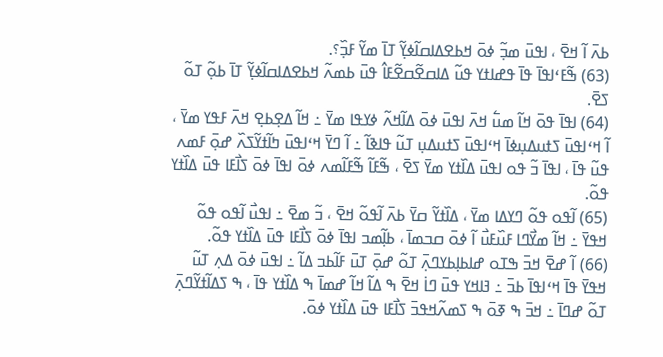ߕߍ߫ ߊ߬ ߞߐ߫ ، ߊߟߎ߫ ߘߏ߲߬ ߦߋ߫ ߞߕߐߡߊߛߊ߬ߦߌ߲߬ ߠߊ߫ ߘߌ߬ ߓߏ߲߰؟.
(63) ߒ߬ߓߵߊߟߊ߫ ߟߊ߫ ߟߝߊߙߌ ߟߎ߬ ߡߊߛߐ߬ߛߐ߬ߓߊ߮ ߟߎ߫ ߕߘߍ߬ ߞߕߐߡߊߛߊ߬ߦߌ߲߬ ߠߊ߫ ߕߋ߲߬ ߠߋ߬ ߖߐ߫.
(64) ߊߟߊ߫ ߟߋ߫ ߞߊ߬ ߘߎ߱ ߞߍ߫ ߊߟߎ߫ ߦߋ߫ ߡߊ߬ߞߍ߬ ߦߌߟߊ ߘߌ߫ ߸ ߞߊ߬ ߡߐ߲ߕߐ߲ ߞߍ߫ ߓߟߌ ߘߌ߫ ، ߊ߬ ߞߵߊߟߎ߫ ߖߙߎߡߎ߲ߦߊ߫ ߞߵߊߟߎ߫ ߖߙߎߡߎ߲ ߠߎ߬ ߟߊߢߊ߬ ߸ ߊ߬ ߣߌ߫ ߞߵߊߟߎ߫ ߤߊ߬ߙߌ߬ߖߍ߰ ߝߋ߲߫ ߓߘߍ ߟߎ߬ ߟߊ߫ ، ߊߟߊ߫ ߏ߬ ߟߋ ߊߟߎ߫ ߡߊ߰ߙߌ ߘߌ߫ ߖߐ߫ ، ߒ߬ߓߊ߬ ߒ߬ߓߊ߬ߘߍ ߦߋ߫ ߊߟߊ߫ ߦߋ߫ ߖߊ߯ߓߊ ߟߎ߫ ߡߊ߰ߙߌ ߟߋ߬.
(65) ߊ߬ߟߋ ߟߋ߬ ߣߌߡߊ ߘߌ߫ ، ߡߊ߰ߙߌ߬ ߛߌ߫ ߕߍ߫ ߊ߬ߟߋ߬ ߞߐ߫ ، ߏ߬ ߘߐ߫ ߸ ߊߟߎ߯ ߊ߬ߟߋ ߟߋ߬ ߞߟߌ߫ ߸ ߞߊ߬ ߘߌ߯ߣߊ ߓߎ߰ߓߎ߯ ߊ߬ ߦߋ߫ ߛߏߘߊ߫ ، ߕߊ߲߬ߘߏ ߊߟߊ߫ ߦߋ߫ ߖߊ߯ߓߊ ߟߎ߫ ߡߊ߰ߙߌ ߟߋ߬.
(66) ߊ߬ ߝߐ߫ ߞߏ߫ ߒߠߋ ߝߊߕߊ߲ߕߌߣߍ߲߫ ߠߋ߬ ߝߋ߲߫ ߠߎ߫ ߓߊ߬ߕߏ ߡߊ߬ ߸ ߊߟߎ߫ ߦߋ߫ ߡߍ߲ ߠߎ߬ ߞߟߌ߫ ߟߊ߫ ߞߵߊߟߊ߫ ߕߏ߫ ߸ ߔߊߞߌ ߟߎ߫ ߣߊ߭ ߞߐ߫ ߒ ߡߊ߬ ߞߊ߬ ߝߘߊ߫ ߒ ߡߊ߰ߙߌ ߟߊ߫ ، ߒ ߖߡߊ߬ߙߌ߬ߣߍ߲߫ ߠߋ߬ ߝߣߊ߫ ߸ ߞߏ߫ ߒ ߧߋ߫ ߒ ߖߘߍ߬ߞߟߏ߫ ߖߊ߯ߓߊ ߟߎ߫ ߡߊ߰ߙߌ ߦߋ߫.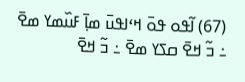(67) ߊ߬ߟߋ ߟߋ߫ ߞߵߊߟߎ߫ ߘߊ߲߫ ߓߎ߰ߘߌ ߘߐ߫ ߸ ߏ߬ ߞߐ߫ ߛߖߌ ߘߐ߫ ߸ ߏ߬ ߞߐ߫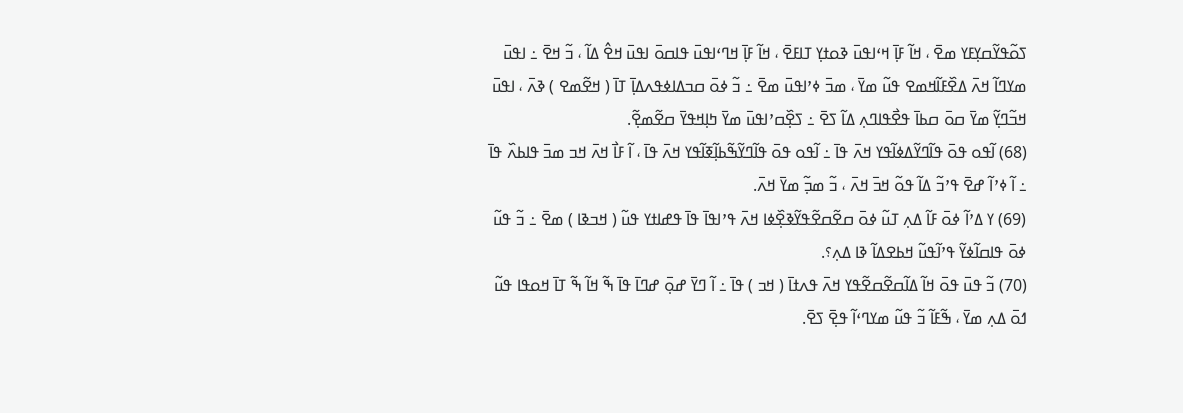ߖߋ߬ߟߌ߬ߛߌ߲ߓߌ ߘߐ߫ ، ߞߊ߬ ߓߊ߲߫ ߞߵߊߟߎ߫ ߢߋߙߌ߲ ߠߊߓߐ߫ ، ߞߊ߬ ߓߊ߲߫ ߞߣߵߊߟߎ߫ ߟߊߛߋ߫ ߊߟߎ߫ ߞߐ߮ ߡߊ߬ ، ߏ߬ ߞߐ߫ ߸ ߊߟߎ߫ ߘߌߣߊ߬ ߞߍ߫ ߡߐ߰ߓߊ߬ߞߘߐ ߟߎ߬ ߘߌ߫ ، ߘߏ߫ ߦߴߊߟߎ߫ ߘߐ߫ ߸ ߏ߬ ߦߋ߫ ߛߏߡߊߦߟߍߡߊ߲߫ ߠߊ߫ ( ߞߐ߬ߘߐ ) ߢߍ߫ ، ߊߟߎ߫ ߞߏ߬ߣߌ߲߬ ߘߌ߫ ߛߋ߫ ߛߕߊ߫ ߟߐ߯ߟߊߣߍ߲ ߡߊ߬ ߖߐ߫ ߸ ߖߐ߲߰ߛߴߊߟߎ߫ ߘߌ߫ ߤߊ߲ߞߟߌ߫ ߛߐ߬ߘߐ߲߬.
(68) ߊ߬ߟߋ ߟߋ߫ ߟߊ߬ߣߌ߬ߡߦߊ߬ߟߌ ߞߍ߫ ߟߊ߫ ߸ ߊ߬ߟߋ ߟߋ߫ ߟߊ߬ߣߌ߬ߒ߬ߕߊ߲߬ߧߊ߬ߟߌ ߞߍ߫ ߟߊ߫ ، ߊ߬ ߓߊ߯ ߞߍ߫ ߞߏ ߘߏ߫ ߟߊߕߍ߰ ߟߊ߫ ߸ ߊ߬ ߦߴߊ߬ ߝߐ߫ ߟߴߏ߬ ߡߊ߬ ߟߋ߬ ߞߏ߫ ߞߍ߫ ، ߏ߬ ߘߏ߲߬ ߘߌ߫ ߞߍ߫.
(69) ߌ ߡߴߊ߬ ߦߋ߫ ߓߊ߬ ߡߍ߲ ߠߎ߬ ߦߋ߫ ߛߐ߬ߛߐ߬ߟߌ߬ߢߐ߲߰ߦߊ ߞߍ߫ ߟߴߊߟߊ߫ ߟߊ߫ ߟߝߊߙߌ ߟߎ߬ ( ߞߏߢߊ ) ߘߐ߫ ߸ ߏ߬ ߟߎ߬ ߦߋ߫ ߟߊߛߊ߬ߦߌ߬ ߟߴߊ߬ߟߎ߬ ߞߕߐߡߊ߬ ߢߊ ߡߍ߲؟.
(70) ߏ߬ ߟߎ߫ ߟߋ߫ ߞߊ߬ ߡߊ߬ߛߐ߬ߛߐ߬ߟߌ ߞߍ߫ ߟߍߙߊ߫ ( ߞߏ ) ߟߊ߫ ߸ ߊ߬ ߣߌ߫ ߝߋ߲߫ ߝߣߊ߫ ߟߊ߫ ߒ߬ ߞߊ߬ ߒ߬ ߠߊ߫ ߞߋߟߊ ߟߎ߬ ߗߋ߫ ߡߍ߲ ߘߌ߫ ، ߒ߬ߓߊ߬ ߏ߬ ߟߎ߬ ߘߌߣߵߊ߬ ߟߐ߲߫ ߖߐ߫.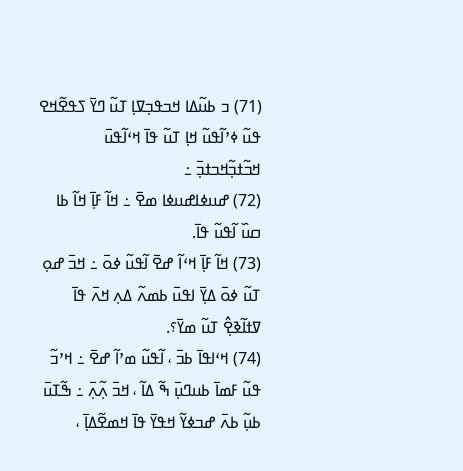(71) ߏ ߕߎ߬ߡߊ ߞߏߟߏ߲ߜߊ߲ ߠߎ߬ ߣߌ߫ ߖߟߐ߬ߞߐ ߟߎ߬ ߦߴߊ߬ߟߎ߬ ߞߊ߲ ߠߎ߬ ߟߊ߫ ߞߵߊ߬ߟߎ߫ ߞߏ߬ߙߏ߲߬ߞߏߙߏ߲߫ ߸
(72) ߝߎߦߊߝߎߦߊ ߘߐ߫ ߸ ߞߊ߬ ߓߊ߲߫ ߞߊ߬ ߕߊ ߛߎ߰ ߊ߬ߟߎ߬ ߟߊ߫.
(73) ߞߊ߬ ߓߊ߲߫ ߞߵߊ߬ ߝߐ߫ ߊ߬ߟߎ߬ ߦߋ߫ ߸ ߞߏ߫ ߝߋ߲ ߠߎ߬ ߦߋ߫ ߡߌ߲߫ ߊߟߎ߫ ߕߘߍ߬ ߡߍ߲ ߞߍ߫ ߟߊ߫ ߜߙߊ߬ߢߐ߲߮ ߠߎ߬ ߘߌ߫؟.
(74) ߞߵߊߟߊ߫ ߕߏ߫ ، ߊ߬ߟߎ߬ ߘߴߊ߬ ߝߐ߫ ߸ ߞߴߏ߬ ߟߎ߬ ߓߘߊ߫ ߕߎߣߎ߲߫ ߒ߬ ߡߊ߬ ، ߞߏ߫ ߍ߲߬ߍ߲߫ ߸ ߒ߬ߠߎ߫ ߕߎ߲߬ ߕߍ߫ ߝߏߦߌ߬ ߞߟߌ߫ ߟߊ߫ ߞߘߐ߬ߡߊ߲߫ ،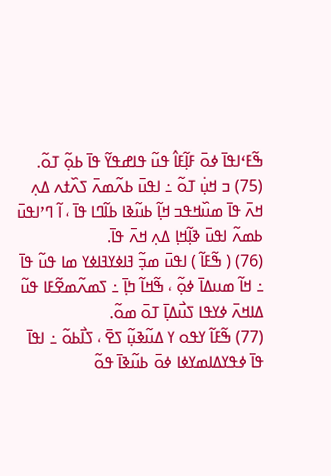ߒ߬ߓߵߊߟߊ߫ ߦߋ߫ ߓߊ߲߬ߓߊ߮ ߟߎ߬ ߟߊߝߟߌ߬ ߟߊ߫ ߕߋ߲߬ ߠߋ߬.
(75) ߏ ߞߎ߲߭ ߠߋ߬ ߸ ߊߟߎ߫ ߕߍ߬ߘߍ߫ ߖߍ߰ߙߍ ߡߍ߲ ߞߍ߫ ߟߊ߫ ߘߎ߰ߞߟߏ ߞߊ߲߬ ߕߎ߬ߢߊ ߕߊ߬ߣߊ ߟߊ߫ ، ߊ߬ ߣߴߊߟߎ߫ ߕߘߍ߬ ߊߟߎ߫ ߢߊ߲߬ߞߊ߲ ߡߍ߲ ߞߍ߫ ߟߊ߫.
(76) ( ߒ߬ߓߊ߬ ) ߊߟߎ߫ ߘߏ߲߬ ߔߊߦߌߔߊߦߌ ߘߊ ߟߎ߬ ߟߊ߫ ߸ ߞߊ߬ ߘߎߡߊ߫ ߦߋ߲߬ ، ߒ߬ߞߊ߬ ߤߊ߲߫ ߸ ߖߘߍ߬ߘߐ߬ߓߊ ߟߎ߬ ߡߊߞߍ߫ ߦߌߟߊ ߖߎ߯ߡߊ߲߫ ߠߋ߫ ߘߋ߬.
(77) ߒ߬ߓߊ߬ ߌߟߋ ߌ ߡߎ߬ߢߎ߲߬ ߖߐ߫ ، ߖߊ߯ߕߋ߬ ߸ ߊߟߊ߫ ߟߊ߫ ߦߟߌߡߊߘߌߦߊ ߦߋ߫ ߕߎ߬ߢߊ߫ ߟߋ߬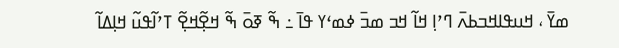ߘߌ߫ ، ߞߎߟߊߞߏߕߍ߫ ߣߴߊ߲ ߞߊ߬ ߞߏ ߘߏ߫ ߦߘߵߌ ߟߊ߫ ߸ ߒ߬ ߧߋ߫ ߒ߬ ߞߐ߲߬ߞߐ߲߬ ߠߴߊ߬ߟߎ߬ ߞߊ߲ߡߊ߬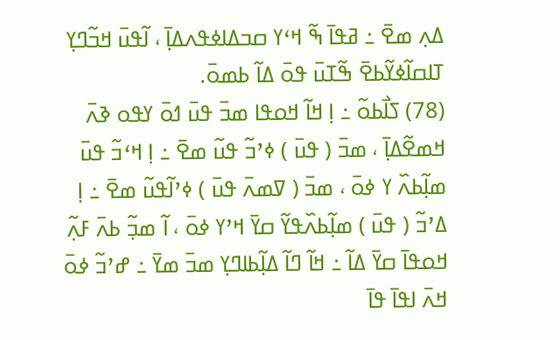ߡߍ߲ ߘߐ߫ ߸ ߥߟߊ߫ ߒ߬ ߞߵߌ ߛߏߡߊߦߟߍߡߊ߲߫ ، ߊ߬ߟߎ߫ ߞߏ߬ߣߌ߲ ߠߊߛߊ߬ߦߌ߬ߕߐ߫ ߒ߬ߠߎ߫ ߟߋ߫ ߡߊ߬ ߕߘߋ߫.
(78) ߖߊ߯ߕߋ߬ ߸ ߊ߲ ߞߊ߬ ߞߋߟߊ ߘߏ߫ ߟߎ߫ ߗߋ߫ ߌߟߋ ߢߍ߫ ߞߘߐ߬ߡߊ߲߫ ، ߘߏ߫ ( ߟߎ߫ ) ߦߴߏ߬ ߟߎ߬ ߘߐ߫ ߸ ߊ߲ ߞߵߏ߬ ߟߎ߫ ߘߊ߲߬ߕߍ߰ ߌ ߦߋ߫ ، ߘߏ߫ ( ߜߘߍ߫ ߟߎ߫ ) ߦߴߊ߬ߟߎ߬ ߘߐ߫ ߸ ߊ߲ ߡߴߏ߬ ( ߟߎ߫ ) ߘߊ߲߬ߕߍ߰ߟߌ߬ ߛߌ߫ ߞߴߌ ߦߋ߫ ، ߊ߬ ߘߏ߲߬ ߕߍ߫ ߓߍ߲߬ ߞߋߟߊ߫ ߛߌ߫ ߡߊ߬ ߸ ߞߊ߬ ߣߊ߬ ߡߊ߲߬ߕߊߣߌ߲ ߘߏ߫ ߘߌ߫ ߸ ߝߴߏ߬ ߦߋ߫ ߞߍ߫ ߊߟߊ߫ ߟߊ߫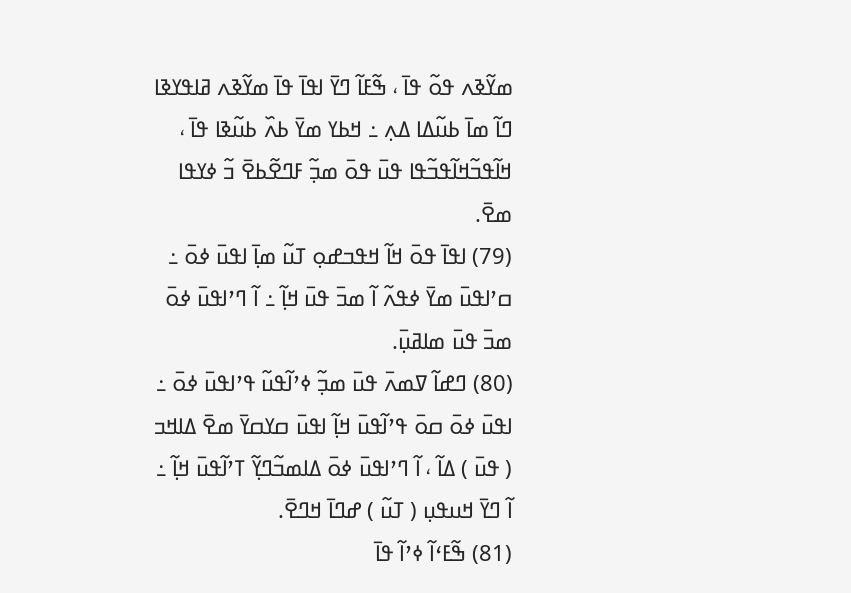ߘߌ߬ߢߍ ߟߋ߬ ߟߊ߫ ، ߒ߬ߓߊ߬ ߣߌ߫ ߊߟߊ߫ ߟߊ߫ ߘߌ߬ߢߍ ߥߊߟߌߢߊ ߣߊ߬ ߘߊ߫ ߕߎ߬ߡߊ ߡߍ߲ ߸ ߞߕߌ ߘߌ߫ ߕߍ߰ ߕߎ߬ߢߊ ߟߊ߫ ، ߞߊ߬ߟߏ߬ߞߊ߬ߟߏ߬ߟߊ ߟߎ߫ ߟߋ߫ ߘߏ߲߬ ߓߣߐ߬ߕߐ߫ ߏ߬ ߦߌߟߊ ߘߐ߫.
(79) ߊߟߊ߫ ߟߋ߫ ߞߊ߬ ߞߟߏߝߋ߲ ߠߎ߬ ߘߊ߲߫ ߊߟߎ߫ ߦߋ߫ ߸ ߛߴߊߟߎ߫ ߘߌ߫ ߦߟߍ߬ ߊ߬ ߘߏ߫ ߟߎ߫ ߞߊ߲߬ ߸ ߊ߬ ߣߴߊߟߎ߫ ߦߋ߫ ߘߏ߫ ߟߎ߫ ߘߊߥߎ߲߫.
(80) ߣߝߊ߬ ߜߘߍ߫ ߟߎ߫ ߘߏ߲߬ ߦߴߊ߬ߟߎ߬ ߟߴߊߟߎ߫ ߦߋ߫ ߸ ߊߟߎ߫ ߦߋ߫ ߛߋ߫ ߟߴߊ߬ߟߎ߫ ߞߊ߲߬ ߊߟߎ߫ ߛߌߛߌ߫ ߘߐ߫ ߡߊߞߏ ( ߟߎ߫ ) ߡߊ߬ ، ߊ߬ ߣߴߊߟߎ߫ ߦߋ߫ ߡߊߘߏ߬ߣߌ߲߬ ߠߴߊ߬ߟߎ߫ ߞߊ߲߬ ߸ ߊ߬ ߣߌ߫ ߞߎߟߎ߲ ( ߠߎ߬ ) ߝߣߊ߫ ߞߣߐ߫.
(81) ߒ߬ߓߵߊ߬ ߦߴߊ߬ ߟߊ߫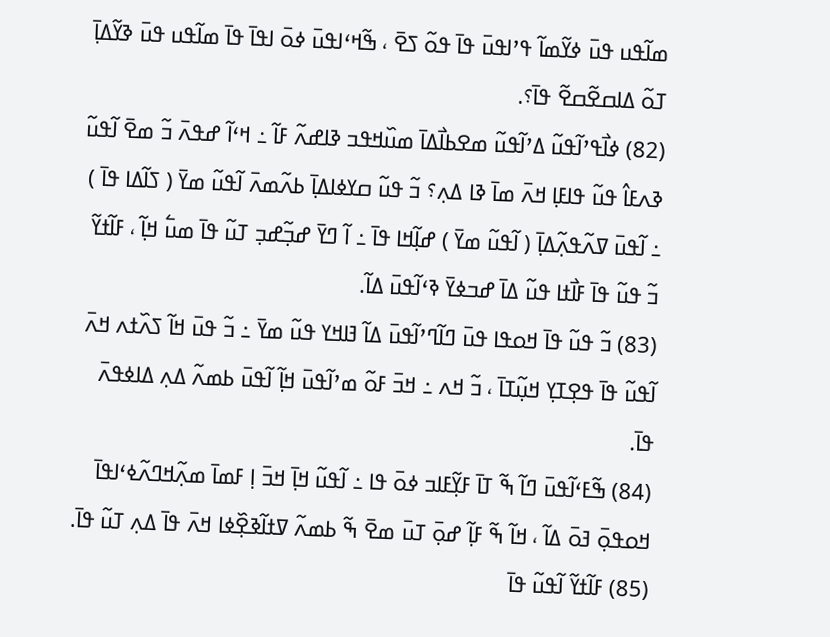ߘߊ߬ߟߎ ߟߎ߫ ߦߌ߬ߘߊ߬ ߟߴߊߟߎ߫ ߟߊ߫ ߟߋ߬ ߖߐ߫ ، ߒ߬ߞߵߊߟߎ߫ ߦߋ߫ ߊߟߊ߫ ߟߊ߫ ߘߊ߬ߟߎ ߟߎ߫ ߢߌ߬ߡߊ߲߫ ߠߋ߬ ߡߊߛߐ߬ߛߐ߬ ߟߊ߫؟.
(82) ߦߊ߯ߟߴߊ߬ߟߎ߬ ߡߴߊ߬ߟߎ߬ ߘߐߕߊ߯ߡߊ߫ ߘߎ߰ߞߟߏ ߢߊߝߍ߬ ߓߊ߬ ߸ ߞߵߊ߬ ߝߟߍ߫ ߏ߬ ߘߐ߫ ߊ߬ߟߎ߬ ߢߍߓߊ߮ ߟߎ߬ ߟߊߓߊ߲ ߞߍ߫ ߘߊ߫ ߢߊ ߡߍ߲؟ ߏ߬ ߟߎ߬ ߛߌߦߊߡߊ߲߫ ߕߍ߬ߘߍ߫ ߊ߬ߟߎ߬ ߘߌ߫ ( ߖߊ߬ߡߊ ߟߊ߫ ) ߸ ߊ߬ߟߎ߫ ߜߍ߬ߟߍ߲߬ߡߊ߲߫ ( ߊ߬ߟߎ߬ ߘߌ߫ ) ߝߊ߲߬ߞߊ ߟߊ߫ ߸ ߊ߬ ߣߌ߫ ߝߏ߲߬ߝߏ߲ ߠߎ߬ ߟߊ߫ ߘߎ߱ ߞߊ߲߬ ، ߓߊ߬ߙߌ߬ ߏ߬ ߟߎ߬ ߟߊ߫ ߓߊ߯ߙߊ ߟߎ߬ ߡߊ߫ ߝߏߦߌ߫ ߢߵߊ߬ߟߎ߫ ߡߊ߬.
(83) ߏ߬ ߟߎ߬ ߟߊ߫ ߞߋߟߊ ߟߎ߫ ߣߊ߬ߣߴߊ߬ߟߎ߫ ߡߊ߬ ߔߊߞߌ ߟߎ߬ ߘߌ߫ ߸ ߏ߬ ߟߎ߫ ߞߊ߬ ߖߍ߰ߙߍ ߞߍ߫ ߊ߬ߟߎ߬ ߟߊ߫ ߟߐ߲ߠߌ߲ ߞߎ߲߬ߠߊ߫ ، ߏ߬ ߞߍ ߸ ߞߏ߫ ߓߋ߬ ߘߴߊ߬ߟߎ߫ ߞߊ߲߬ ߊ߬ߟߎ߫ ߕߘߍ߬ ߡߍ߲ ߡߊߦߟߍ߫ ߟߊ߫.
(84) ߒ߬ߓߵߊ߬ߟߎ߫ ߣߊ߬ ߒ߬ ߠߊ߫ ߓߌ߲߬ߓߊߏ ߦߋ߫ ߟߊ ߸ ߊ߬ߟߎ߬ ߞߊ߲߫ ߞߏ߫ ߊ߲ ߓߘߊ߫ ߘߍ߲߬ߞߣߍ߬ߦߵߊߟߊ߫ ߞߋߟߋ߲߫ ߔߋ߫ ߡߊ߬ ، ߞߊ߬ ߒ߬ ߓߊ߲߬ ߝߋ߲߫ ߠߎ߫ ߘߐ߫ ߒ߬ ߕߘߍ߬ ߜߙߊ߬ߢߐ߲߰ߦߊ ߞߍ߫ ߟߊ߫ ߡߍ߲ ߠߎ߬ ߟߊ߫.
(85) ߓߊ߬ߙߌ߬ ߊ߬ߟߎ߬ ߟߊ߫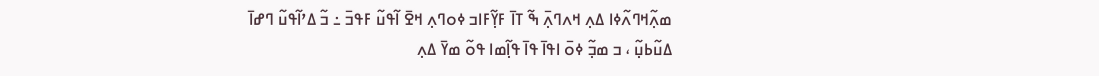ߘߍ߲߬ߞߣߍ߬ߦߊ ߡߍ߲ ߞߍߣߍ߲߫ ߒ߬ ߠߊ߫ ߓߌ߲߬ߓߊߏ ߦߋߣߍ߲ ߞߐ߫ ߊ߬ߟߎ߬ ߓߟߏ߫ ߸ ߏ߬ ߡߴߊ߬ߟߎ߬ ߣߝߊ߫ ߡߎ߬ߕߎ߲߬ ، ߏ ߘߏ߲߬ ߦߋ߫ ߊߟߊ߫ ߟߊ߫ ߟߊ߲߬ߘߊ ߟߋ߬ ߘߌ߫ ߡߍ߲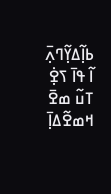ߕߊ߲߬ߡߌ߲߬ߣߍ߲߫ ߊ߬ ߟߊ߫ ߖߐ߲߭ ߠߎ߬ ߘߐ߫ ߞߘߐ߬ߡߊ߲߫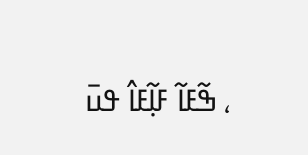، ߒ߬ߓߊ߬ ߓߊ߲߬ߓߊ߮ ߟߎ߫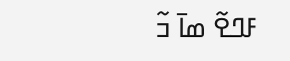ߓߣߐ߬ ߘߊ߫ ߏ߬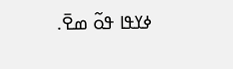ߦߌߟߊ ߟߋ߬ ߘߐ߫.